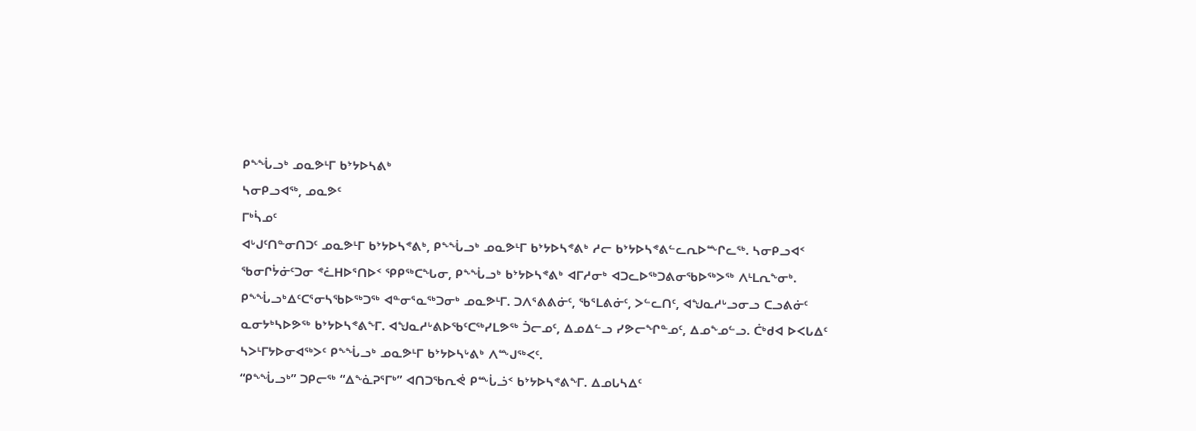ᑭᖕᖔᓗᒃ ᓄᓇᕗᒻᒥ ᑲᔾᔭᐅᓴᕕᒃ
ᓴᓂᑭᓗᐊᖅ, ᓄᓇᕗᑦ
ᒥᒃᓵᓄᑦ
ᐊᒡᒍᑦᑎᓐᓂᑎᑐᑦ ᓄᓇᕗᒻᒥ ᑲᔾᔭᐅᓴᕝᕕᒃ, ᑭᖕᖔᓗᒃ ᓄᓇᕗᒻᒥ ᑲᔾᔭᐅᓴᕝᕕᒃ ᓱᓕ ᑲᔾᔭᐅᓴᕝᕕᓪᓚᕆᐅᖖᒋᓚᖅ. ᓴᓂᑭᓗᐊᑉ ᖃᓂᒋᔮᓃᑦᑐᓂ ᕝᓛᕼᐅᕐᑎᐅᑉ ᕿᑭᖅᑕᖓᓂ, ᑭᖕᖔᓗᒃ ᑲᔾᔭᐅᓴᕝᕕᒃ ᐊᒥᓱᓂᒃ ᐊᑐᓚᐅᖅᑐᕕᓂᖃᐅᖅᐳᖅ ᐱᒻᒪᕆᖕᓂᒃ.
ᑭᖕᖔᓗᒃᐃᑦᑕᕐᓂᓴᖃᐅᖅᑐᖅ ᐊᓐᓂᕐᓇᖅᑐᓂᒃ ᓄᓇᕗᒻᒥ. ᑐᐱᕐᕕᕕᓃᑦ, ᖃᕐᒪᕕᓃᑦ, ᐳᓪᓚᑎᑦ, ᐊᖑᓇᓱᒡᓗᓂᓗ ᑕᓗᕕᓃᑦ ᓇᓂᔭᒃᓴᐅᕗᖅ ᑲᔾᔭᐅᓴᕝᕕᖕᒥ. ᐊᖑᓇᓱᒡᕕᐅᖃᑦᑕᖅᓯᒪᕗᖅ ᑑᓕᓄᑦ, ᐃᓄᐃᓪᓗ ᓯᕗᓕᖏᓐᓄᑦ, ᐃᓄᖕᓄᓪᓗ. ᑖᒃᑯᐊ ᐅᐸᒐᐃᑦ ᓴᐳᒻᒥᔭᐅᓂᐊᖅᐳᑦ ᑭᖕᖔᓗᒃ ᓄᓇᕗᒻᒥ ᑲᔾᔭᐅᓴᒡᕕᒃ ᐱᖖᒍᖅᐸᑦ.
“ᑭᖕᖔᓗᒃ” ᑐᑭᓕᖅ “ᐃᖕᓈᕈᕐᒥᒃ” ᐊᑎᑐᖃᕆᕚ ᑭᖖᒑᓘᑉ ᑲᔾᔭᐅᓴᕝᕕᖕᒥ. ᐃᓄᒐᓴᐃᑦ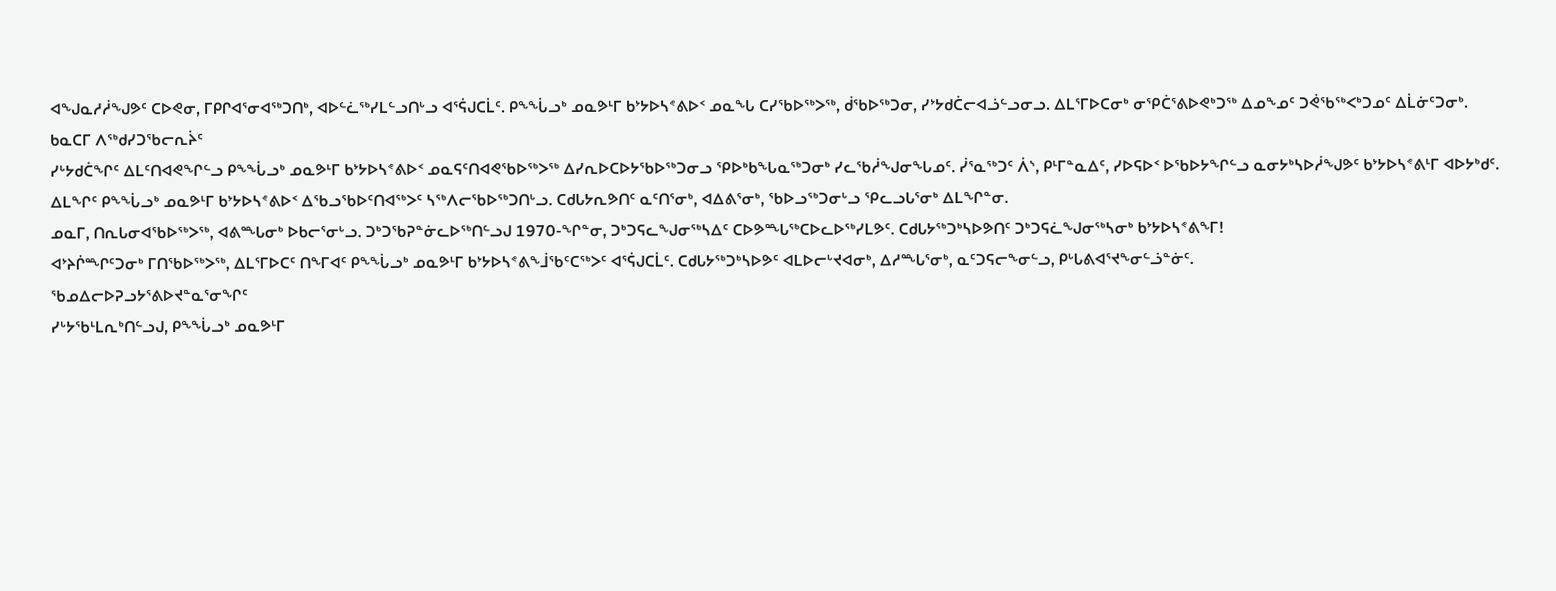ᐊᖑᓇᓱᓲᖑᕗᑦ ᑕᐅᕙᓂ, ᒥᑭᒋᐊᕐᓂᐊᖅᑐᑎᒃ, ᐊᐅᓪᓛᖅᓯᒪᓪᓗᑎᒡᓗ ᐊᕐᕌᒍᑕᒫᑦ. ᑭᖕᖔᓗᒃ ᓄᓇᕗᒻᒥ ᑲᔾᔭᐅᓴᕝᕕᐅᑉ ᓄᓇᖓ ᑕᓯᖃᐅᖅᐳᖅ, ᑰᖃᐅᖅᑐᓂ, ᓯᔾᔭᑯᑖᓕᐊᓘᓪᓗᓂᓗ. ᐃᒪᕐᒥᐅᑕᓂᒃ ᓂᕿᑖᕐᕕᐅᕙᒃᑐᖅ ᐃᓄᖕᓄᑦ ᑐᕚᖃᖅᐸᒃᑐᓄᑦ ᐃᒫᓃᑦᑐᓂᒃ.
ᑲᓇᑕᒥ ᐱᖅᑯᓯᑐᖃᓕᕆᔩᑦ
ᓯᒡᔭᑯᑖᖏᑦ ᐃᒪᑦᑎᐊᕙᖏᓪᓗ ᑭᖕᖔᓗᒃ ᓄᓇᕗᒻᒥ ᑲᔾᔭᐅᓴᕝᕕᐅᑉ ᓄᓇᕋᑦᑎᐊᕙᖃᐅᖅᐳᖅ ᐃᓯᕆᐅᑕᐅᔭᖃᐅᖅᑐᓂᓗ ᕿᐅᒃᑲᖓᓇᖅᑐᓂᒃ ᓯᓚᖃᓲᖑᓂᖓᓄᑦ. ᓰᕐᓇᖅᑐᑦ ᐲᔅ, ᑭᒻᒥᓐᓇᐃᑦ, ᓯᐅᕋᐅᑉ ᐅᖃᐅᔭᖏᓪᓗ ᓇᓂᔭᒃᓴᐅᓲᖑᕗᑦ ᑲᔾᔭᐅᓴᕝᕕᒻᒥ ᐊᐅᔭᒃᑯᑦ.
ᐃᒪᖏᑦ ᑭᖕᖔᓗᒃ ᓄᓇᕗᒻᒥ ᑲᔾᔭᐅᓴᕝᕕᐅᑉ ᐃᖃᓗᖃᐅᑦᑎᐊᖅᐳᑦ ᓴᖅᐱᓕᖃᐅᖅᑐᑎᒡᓗ. ᑕᑯᒐᔭᕆᕗᑎᑦ ᓇᑦᑎᕐᓂᒃ, ᐊᐃᕕᕐᓂᒃ, ᖃᐅᓗᖅᑐᓂᒡᓗ ᕿᓚᓗᒐᕐᓂᒃ ᐃᒪᖏᓐᓂ.
ᓄᓇᒥ, ᑎᕆᒐᓂᐊᖃᐅᖅᐳᖅ, ᐊᕕᖖᒐᓂᒃ ᐅᑲᓕᕐᓂᒡᓗ. ᑐᒃᑐᖃᕈᓐᓃᓚᐅᖅᑎᓪᓗᒍ 1970-ᖏᓐᓂ, ᑐᒃᑐᕋᓚᖑᓂᖅᓴᐃᑦ ᑕᐅᕗᖖᒐᖅᑕᐅᓚᐅᖅᓯᒪᕗᑦ. ᑕᑯᒐᔭᖅᑐᒃᓴᐅᕗᑎᑦ ᑐᒃᑐᕋᓛᖑᓂᖅᓴᓂᒃ ᑲᔾᔭᐅᓴᕝᕕᖕᒥ!
ᐊᔾᔨᒌᖖᒋᑦᑐᓂᒃ ᒥᑎᖃᐅᖅᐳᖅ, ᐃᒪᕐᒥᐅᑕᑦ ᑎᖕᒥᐊᑦ ᑭᖕᖔᓗᒃ ᓄᓇᕗᒻᒥ ᑲᔾᔭᐅᓴᕝᕕᖕᒨᖃᑦᑕᖅᐳᑦ ᐊᕐᕌᒍᑕᒫᑦ. ᑕᑯᒐᔭᖅᑐᒃᓴᐅᕗᑦ ᐊᒪᐅᓕᒡᔪᐊᓂᒃ, ᐃᓱᖖᒐᕐᓂᒃ, ᓇᑦᑐᕋᓕᖕᓂᓪᓗ, ᑭᒡᒐᕕᐊᕐᔪᖕᓂᓪᓘᓐᓃᑦ.
ᖃᓄᐃᓕᐅᕈᓗᔭᕐᕕᐅᔪᓐᓇᕐᓂᖏᑦ
ᓯᒡᔭᖃᒻᒪᕆᒃᑎᓪᓗᒍ, ᑭᖕᖔᓗᒃ ᓄᓇᕗᒻᒥ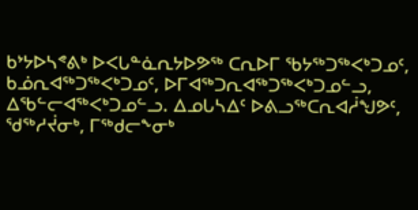ᑲᔾᔭᐅᓴᕝᕕᒃ ᐅᐸᒐᓐᓈᕆᔭᐅᕗᖅ ᑕᕆᐅᒥ ᖃᔭᖅᑐᖅᐸᒃᑐᓄᑦ, ᑲᓅᕆᐊᖅᑐᖅᐸᒃᑐᓄᑦ, ᐅᒥᐊᖅᑐᕆᐊᖅᑐᖅᐸᒃᑐᓄᓪᓗ, ᐃᖃᓪᓕᐊᖅᐸᒃᑐᓄᓪᓗ. ᐃᓄᒐᓴᐃᑦ ᐅᕕᓗᖅᑕᕆᐊᓲᖑᕗᑦ, ᖁᖅᓱᔫᓂᒃ, ᒥᖅᑯᓕᖕᓂᒃ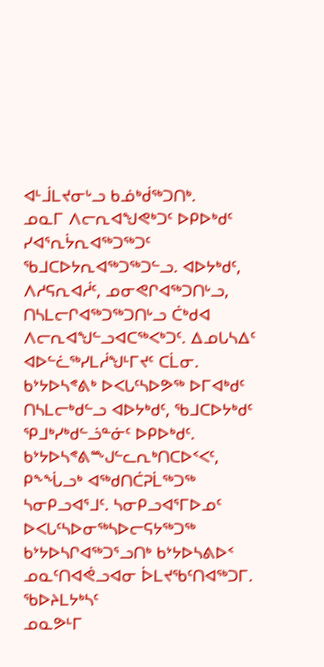ᐊᒻᒨᒪᔪᓂᒡᓗ ᑲᓅᒃᑰᖅᑐᑎᒃ.
ᓄᓇᒥ ᐱᓕᕆᐊᖑᕙᒃᑐᑦ ᐅᑭᐅᒃᑯᑦ ᓯᐊᕐᕆᔮᕆᐊᖅᑐᖅᑐᑦ ᖃᒧᑕᐅᔭᕆᐊᖅᑐᖅᑐᓪᓗ. ᐊᐅᔭᒃᑯᑦ, ᐱᓱᕋᕆᐊᓲᑦ, ᓄᓂᕙᒋᐊᖅᑐᑎᒡᓗ, ᑎᓴᒪᓕᒋᐊᖅᑐᖅᑐᑎᒡᓗ ᑖᒃᑯᐊ ᐱᓕᕆᐊᖑᓪᓗᐊᑕᖅᐸᒃᑐᑦ. ᐃᓄᒐᓴᐃᑦ ᐊᐅᓪᓛᖅᓯᒪᓲᖑᒻᒥᔪᑦ ᑕᒫᓂ.
ᑲᔾᔭᐅᓴᕝᕕᒃ ᐅᐸᒐᑦᓴᐅᕗᖅ ᐅᒥᐊᒃᑯᑦ ᑎᓴᒪᓕᒃᑯᓪᓗ ᐊᐅᔭᒃᑯᑦ, ᖃᒧᑕᐅᔭᒃᑯᑦ ᕿᒧᒃᓯᒃᑯᓪᓘᓐᓃᑦ ᐅᑭᐅᒃᑯᑦ. ᑲᔾᔭᐅᓴᕝᕕᖖᒍᓪᓚᕆᒃᑎᑕᐅᑉᐸᑦ, ᑭᖕᖔᓗᒃ ᐊᖅᑯᑎᑖᕈᒫᖅᑐᖅ ᓴᓂᑭᓗᐊᕐᒧᑦ. ᓴᓂᑭᓗᐊᕐᒥᐅᓄᑦ ᐅᐸᒐᑦᓴᐅᓂᖅᓴᐅᓕᕋᔭᖅᑐᖅ ᑲᔾᔭᐅᓴᒋᐊᖅᑐᕐᓗᑎᒃ ᑲᔾᔭᐅᓴᕕᐅᑉ ᓄᓇᑦᑎᐊᕚᓗᐊᓂ ᐆᒪᔪᖃᑦᑎᐊᖅᑐᒥ.
ᖃᐅᔨᒪᔭᒃᓴᑦ
ᓄᓇᕗᒻᒥ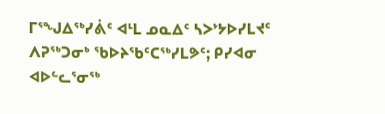ᒥᕐᖑᐃᖅᓯᕖᑦ ᐊᒻᒪ ᓄᓇᐃᑦ ᓴᐳᔾᔭᐅᓯᒪᔪᑦ ᐱᕈᖅᑐᓂᒃ ᖃᐅᔨᖃᑦᑕᖅᓯᒪᕗᑦ; ᑭᓯᐊᓂ ᐊᐅᓪᓚᕐᓂᖅ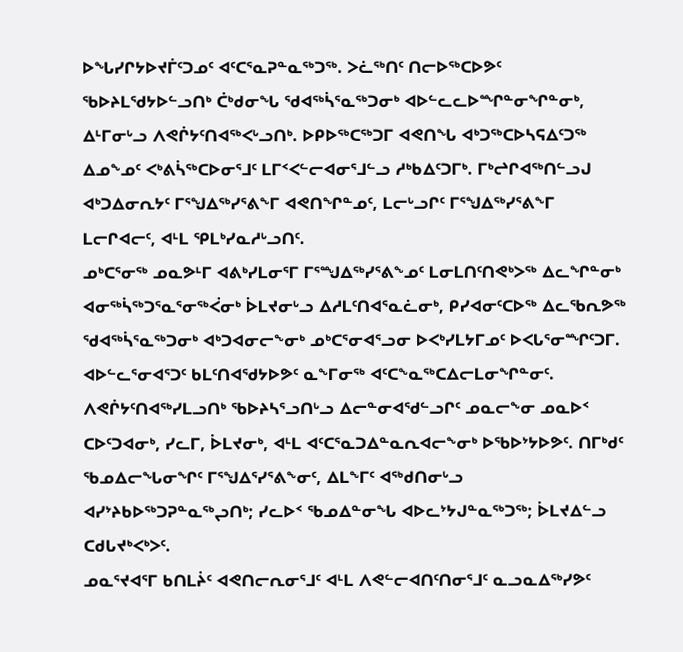ᐅᖓᓯᒋᔭᐅᔪᒦᑦᑐᓄᑦ ᐊᑦᑕᕐᓇᕈᓐᓇᖅᑐᖅ. ᐳᓛᖅᑎᑦ ᑎᓕᐅᖅᑕᐅᕗᑦ ᖃᐅᔨᒪᖁᔭᐅᓪᓗᑎᒃ ᑖᒃᑯᓂᖓ ᖁᐊᖅᓵᕐᓇᖅᑐᓂᒃ ᐊᐅᓪᓚᓚᐅᙱᓐᓂᖏᓐᓂᒃ, ᐃᒻᒥᓂᒡᓗ ᐱᕙᒌᔭᑦᑎᐊᖅᐸᒡᓗᑎᒃ. ᐅᑭᐅᖅᑕᖅᑐᒥ ᐊᕙᑎᖓ ᐊᒃᑐᖅᑕᐅᓴᕋᐃᑦᑐᖅ ᐃᓄᖕᓄᑦ ᐸᒃᕕᓵᖅᑕᐅᓂᕐᒧᑦ ᒪᒥᑉᐸᓪᓕᐊᓂᕐᒧᓪᓗ ᓱᒃᑲᐃᑦᑐᒥᒃ. ᒥᒃᖠᒋᐊᖅᑎᓪᓗᒍ ᐊᒃᑐᐃᓂᕆᔭᑦ ᒥᕐᖑᐃᖅᓯᕐᕕᖕᒥ ᐊᕙᑎᖏᓐᓄᑦ, ᒪᓕᒡᓗᒋᑦ ᒥᕐᖑᐃᖅᓯᕐᕕᖕᒥ ᒪᓕᒋᐊᓕᑦ, ᐊᒻᒪ ᕿᒪᒃᓯᓇᓱᒡᓗᑎᑦ.
ᓄᒃᑕᕐᓂᖅ ᓄᓇᕗᒻᒥ ᐊᕕᒃᓯᒪᓂᕐᒥ ᒥᕐᙳᐃᖅᓯᕐᕕᖕᓄᑦ ᒪᓂᒪᑎᑦᑎᕙᒃᐳᖅ ᐃᓚᖏᓐᓂᒃ ᐊᓂᖅᓵᖅᑐᕐᓇᕐᓂᖅᐹᓂᒃ ᐆᒪᔪᓂᒡᓗ ᐃᓱᒪᑦᑎᐊᕐᓇᓛᓂᒃ, ᑭᓯᐊᓂᑦᑕᐅᖅ ᐃᓚᖃᕆᕗᖅ ᖁᐊᖅᓵᕐᓇᖅᑐᓂᒃ ᐊᒃᑐᐊᓂᓕᖕᓂᒃ ᓄᒃᑕᕐᓂᐊᕐᓗᓂ ᐅᐸᒃᓯᒪᔭᒥᓄᑦ ᐅᐸᒐᕐᓂᙱᑦᑐᒥ. ᐊᐅᓪᓚᕐᓂᐊᕐᑐᑦ ᑲᒪᑦᑎᐊᖁᔭᐅᕗᑦ ᓇᖕᒥᓂᖅ ᐊᑦᑕᖕᓇᖅᑕᐃᓕᒪᓂᖏᓐᓂᑦ. ᐱᕙᒌᔭᑦᑎᐊᖅᓯᒪᓗᑎᒃ ᖃᐅᔨᓴᕐᓗᑎᒡᓗ ᐃᓕᓐᓂᐊᖁᓪᓗᒋᑦ ᓄᓇᓕᖕᓂ ᓄᓇᐅᑉ ᑕᐅᑦᑐᐊᓂᒃ, ᓯᓚᒥ, ᐆᒪᔪᓂᒃ, ᐊᒻᒪ ᐊᑦᑕᕐᓇᑐᐃᓐᓇᕆᐊᓕᖕᓂᒃ ᐅᖃᐅᔾᔭᐅᕗᑦ. ᑎᒥᒃᑯᑦ ᖃᓄᐃᓕᖓᓂᖏᑦ ᒥᕐᖑᐃᕐᓯᕐᕕᖕᓂᑦ, ᐃᒪᖕᒥᑦ ᐊᖅᑯᑎᓂᒡᓗ ᐊᓯᔾᔨᑲᐅᖅᑐᕈᓐᓇᖅᖢᑎᒃ; ᓯᓚᐅᑉ ᖃᓄᐃᓐᓂᖓ ᐊᐅᓚᔾᔭᒍᓐᓇᖅᑐᖅ; ᐆᒪᔪᐃᓪᓗ ᑕᑯᒐᔪᒃᐸᒃᐳᑦ.
ᓄᓇᕐᔪᐊᕐᒥ ᑲᑎᒪᔩᑦ ᐊᕙᑎᓕᕆᓂᕐᒧᑦ ᐊᒻᒪ ᐱᕙᓪᓕᐊᑎᑦᑎᓂᕐᒧᑦ ᓇᓗᓇᐃᖅᓯᕗᑦ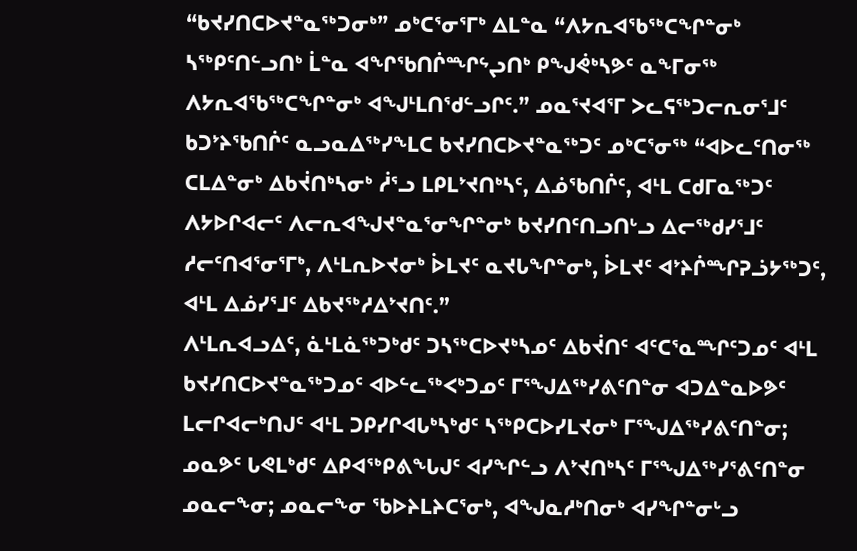“ᑲᔪᓯᑎᑕᐅᔪᓐᓇᖅᑐᓂᒃ” ᓄᒃᑕᕐᓂᕐᒥᒃ ᐃᒪᓐᓇ “ᐱᔭᕆᐊᖃᖅᑕᖏᓐᓂᒃ ᓴᖅᑭᑦᑎᓪᓗᑎᒃ ᒫᓐᓇ ᐊᖏᖃᑎᒌᙱᖦᖢᑎᒃ ᑭᖑᕚᒃᓴᕗᑦ ᓇᖕᒥᓂᖅ ᐱᔭᕆᐊᖃᖅᑕᖏᓐᓂᒃ ᐊᖑᒻᒪᑎᖁᓪᓗᒋᑦ.” ᓄᓇᕐᔪᐊᕐᒥ ᐳᓚᕋᖅᑐᓕᕆᓂᕐᒧᑦ ᑲᑐᔾᔨᖃᑎᒌᑦ ᓇᓗᓇᐃᖅᓯᖕᒪᑕ ᑲᔪᓯᑎᑕᐅᔪᓐᓇᖅᑐᑦ ᓄᒃᑕᕐᓂᖅ “ᐊᐅᓚᑦᑎᓂᖅ ᑕᒪᐃᓐᓂᒃ ᐃᑲᔫᑎᒃᓴᓂᒃ ᓲᕐᓗ ᒪᑭᒪᔾᔪᑎᒃᓴᑦ, ᐃᓅᖃᑎᒌᑦ, ᐊᒻᒪ ᑕᑯᒥᓇᖅᑐᑦ ᐱᔭᐅᒋᐊᓕᑦ ᐱᓕᕆᐊᖑᔪᓐᓇᕐᓂᖏᓐᓂᒃ ᑲᔪᓯᑎᑦᑎᓗᑎᒡᓗ ᐃᓕᖅᑯᓯᕐᒧᑦ ᓱᓕᑦᑎᐊᕐᓂᕐᒥᒃ, ᐱᒻᒪᕆᐅᔪᓂᒃ ᐆᒪᔪᑦ ᓇᔪᒐᖏᓐᓂᒃ, ᐆᒪᔪᑦ ᐊᔾᔨᒌᙱᕈᓘᔭᖅᑐᑦ, ᐊᒻᒪ ᐃᓅᓯᕐᒧᑦ ᐃᑲᔪᖅᓱᐃᔾᔪᑎᑦ.”
ᐱᒻᒪᕆᐊᓗᐃᑦ, ᓈᒻᒪᓈᖅᑐᒃᑯᑦ ᑐᓴᖅᑕᐅᔪᒃᓴᓄᑦ ᐃᑲᔫᑎᑦ ᐊᑦᑕᕐᓇᙱᑦᑐᓄᑦ ᐊᒻᒪ ᑲᔪᓯᑎᑕᐅᔪᓐᓇᖅᑐᓄᑦ ᐊᐅᓪᓚᖅᐸᒃᑐᓄᑦ ᒥᕐᖑᐃᖅᓯᕕᑦᑎᓐᓂ ᐊᑐᐃᓐᓇᐅᕗᑦ ᒪᓕᒋᐊᓕᒃᑎᒍᑦ ᐊᒻᒪ ᑐᑭᓯᒋᐊᒐᒃᓴᒃᑯᑦ ᓴᖅᑭᑕᐅᓯᒪᔪᓂᒃ ᒥᕐᖑᐃᖅᓯᕕᑦᑎᓐᓂ; ᓄᓇᕗᑦ ᒐᕙᒪᒃᑯᑦ ᐃᑭᐊᖅᑭᕕᖓᒍᑦ ᐊᓯᖏᓪᓗ ᐱᔾᔪᑎᒃᓴᑦ ᒥᕐᖑᐃᖅᓯᕐᕕᑦᑎᓐᓂ ᓄᓇᓕᖕᓂ; ᓄᓇᓕᖕᓂ ᖃᐅᔨᒪᔨᑕᕐᓂᒃ, ᐊᖑᓇᓱᒃᑎᓂᒃ ᐊᓯᖏᓐᓂᒡᓗ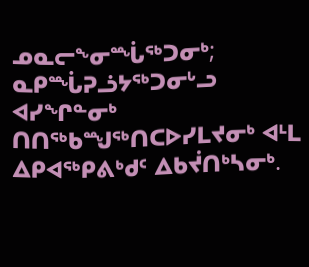ᓄᓇᓕᖕᓂᙶᖅᑐᓂᒃ; ᓇᑭᙶᕈᓘᔭᖅᑐᓂᒡᓗ ᐊᓯᖏᓐᓂᒃ ᑎᑎᖅᑲᙳᖅᑎᑕᐅᓯᒪᔪᓂᒃ ᐊᒻᒪ ᐃᑭᐊᖅᑭᕕᒃᑯᑦ ᐃᑲᔫᑎᒃᓴᓂᒃ.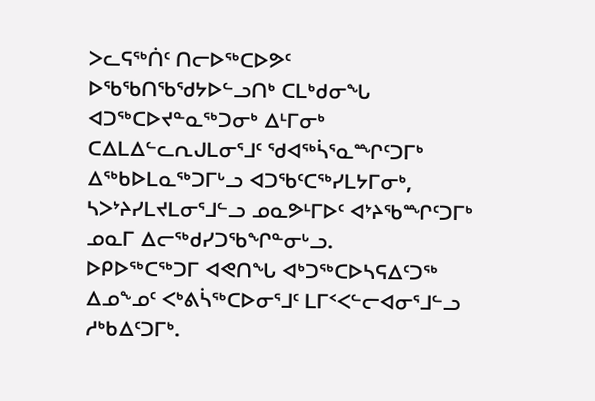ᐳᓚᕋᖅᑏᑦ ᑎᓕᐅᖅᑕᐅᕗᑦ ᐅᖃᖃᑎᖃᖁᔭᐅᓪᓗᑎᒃ ᑕᒪᒃᑯᓂᖓ ᐊᑐᖅᑕᐅᔪᓐᓇᖅᑐᓂᒃ ᐃᒻᒥᓂᒃ ᑕᐃᒪᐃᓪᓚᕆᒍᒪᓂᕐᒧᑦ ᖁᐊᖅᓵᕐᓇᙱᑦᑐᒥᒃ ᐃᖅᑲᐅᒪᓇᖅᑐᒥᒡᓗ ᐊᑐᖃᑦᑕᖅᓯᒪᔭᒥᓂᒃ, ᓴᐳᔾᔨᓯᒪᔪᒪᓂᕐᒧᓪᓗ ᓄᓇᕗᒻᒥᐅᑦ ᐊᔾᔨᖃᙱᑦᑐᒥᒃ ᓄᓇᒥ ᐃᓕᖅᑯᓯᑐᖃᖏᓐᓂᒡᓗ.
ᐅᑭᐅᖅᑕᖅᑐᒥ ᐊᕙᑎᖓ ᐊᒃᑐᖅᑕᐅᓴᕋᐃᑦᑐᖅ ᐃᓄᖕᓄᑦ ᐸᒃᕕᓵᖅᑕᐅᓂᕐᒧᑦ ᒪᒥᑉᐸᓪᓕᐊᓂᕐᒧᓪᓗ ᓱᒃᑲᐃᑦᑐᒥᒃ.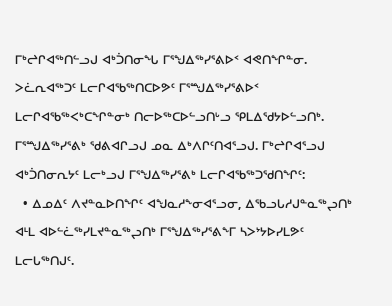ᒥᒃᖠᒋᐊᖅᑎᓪᓗᒍ ᐊᒃᑑᑎᓂᖓ ᒥᕐᖑᐃᖅᓯᕐᕕᐅᑉ ᐊᕙᑎᖏᓐᓂ. ᐳᓛᕆᐊᖅᑐᑦ ᒪᓕᒋᐊᖃᖅᑎᑕᐅᕗᑦ ᒥᕐᙳᐃᖅᓯᕐᕕᐅᑉ ᒪᓕᒋᐊᖃᖅᐸᒃᑕᖏᓐᓂᒃ ᑎᓕᐅᖅᑕᐅᓪᓗᑎᒡᓗ ᕿᒪᐃᖁᔭᐅᓪᓗᑎᒃ.
ᒥᕐᙳᐃᖅᓯᕐᕕᒃ ᖁᕕᐊᒋᓗᒍ ᓄᓇ ᐃᒃᐱᒋᑦᑎᐊᕐᓗᒍ. ᒥᒃᖠᒋᐊᕐᓗᒍ ᐊᒃᑑᑎᓂᕆᔭᑦ ᒪᓕᒃᓗᒍ ᒥᕐᖑᐃᖅᓯᕐᕕᒃ ᒪᓕᒋᐊᖃᖅᑐᖁᑎᖏᑦ:
  • ᐃᓄᐃᑦ ᐱᔪᓐᓇᐅᑎᖏᑦ ᐊᖑᓇᓱᖕᓂᐊᕐᓗᓂ, ᐃᖃᓗᒐᓱᒍᓐᓇᖅᖢᑎᒃ ᐊᒻᒪ ᐊᐅᓪᓛᖅᓯᒪᔪᓐᓇᖅᖢᑎᒃ ᒥᕐᖑᐃᖅᓯᕐᕕᖕᒥ ᓴᐳᔾᔭᐅᓯᒪᕗᑦ ᒪᓕᒐᖅᑎᒍᑦ.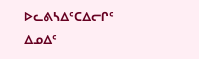ᐅᓚᕕᓴᐃᑦᑕᐃᓕᒋᑦ ᐃᓄᐃᑦ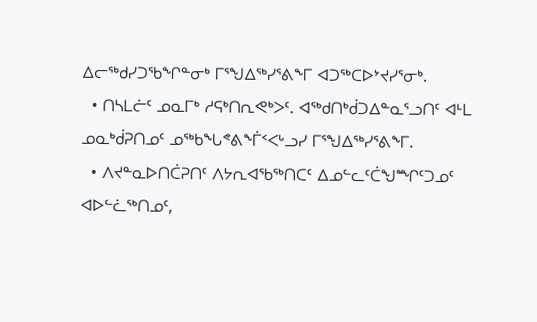ᐃᓕᖅᑯᓯᑐᖃᖏᓐᓂᒃ ᒥᕐᖑᐃᖅᓯᕐᕕᖕᒥ ᐊᑐᖅᑕᐅᔾᔪᓯᕐᓂᒃ.
  • ᑎᓴᒪᓖᑦ ᓄᓇᒥᒃ ᓱᕋᒃᑎᕆᕙᒃᐳᑦ. ᐊᖅᑯᑎᒃᑰᑐᐃᓐᓇᕐᓗᑎᑦ ᐊᒻᒪ ᓄᓇᒃᑰᕈᑎᓄᑦ ᓄᖅᑲᖓᕝᕕᖕᒦᑉᐸᒡᓗᓯ ᒥᕐᖑᐃᖅᓯᕐᕕᖕᒥ.
  • ᐱᔪᓐᓇᐅᑎᑖᕈᑎᑦ ᐱᔭᕆᐊᖃᖅᑎᑕᑦ ᐃᓄᓪᓚᑦᑖᖑᙱᑦᑐᓄᑦ ᐊᐅᓪᓛᖅᑎᓄᑦ,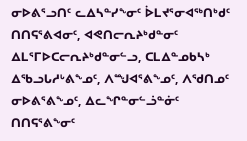ᓂᐅᕕᕐᓗᑎᑦ ᓚᐃᓴᓐᓯᖕᓂᑦ ᐆᒪᔪᕐᓂᐊᖅᑎᒃᑯᑦ ᑎᑎᕋᕐᕕᐊᓂᑦ, ᐊᕙᑎᓕᕆᔨᒃᑯᓐᓂᑦ ᐃᒪᕐᒥᐅᑕᓕᕆᔨᒃᑯᓐᓂᓪᓗ, ᑕᒪᐃᓐᓄᑲᓴᒃ ᐃᖃᓗᒐᓱᒡᕕᖕᓄᑦ, ᐱᙳᐊᕐᕕᖕᓄᑦ, ᐱᖁᑎᓄᑦ ᓂᐅᕕᕐᕕᖕᓄᑦ, ᐃᓚᖏᓐᓂᓪᓘᓐᓃᑦ ᑎᑎᕋᕐᕕᖕᓂᑦ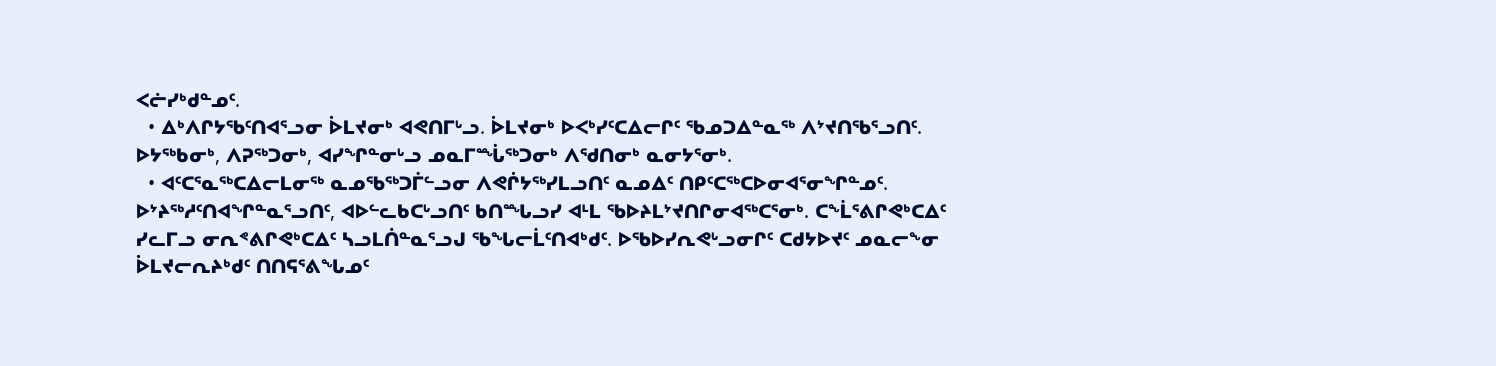ᐸᓖᓯᒃᑯᓐᓄᑦ.
  • ᐃᒃᐱᒋᔭᖃᑦᑎᐊᕐᓗᓂ ᐆᒪᔪᓂᒃ ᐊᕙᑎᒥᒡᓗ. ᐆᒪᔪᓂᒃ ᐅᐸᒃᓯᑦᑕᐃᓕᒋᑦ ᖃᓄᑐᐃᓐᓇᖅ ᐱᔾᔪᑎᖃᕐᓗᑎᑦ. ᐅᔭᖅᑲᓂᒃ, ᐱᕈᖅᑐᓂᒃ, ᐊᓯᖏᓐᓂᒡᓗ ᓄᓇᒥᙶᖅᑐᓂᒃ ᐱᖁᑎᓂᒃ ᓇᓂᔭᕐᓂᒃ.
  • ᐊᑦᑕᕐᓇᖅᑕᐃᓕᒪᓂᖅ ᓇᓄᖃᖅᑐᒦᓪᓗᓂ ᐱᕙᒌᔭᖅᓯᒪᓗᑎᑦ ᓇᓄᐃᑦ ᑎᑭᑦᑕᖅᑕᐅᓂᐊᕐᓂᖏᓐᓄᑦ. ᐅᔾᔨᖅᓱᑦᑎᐊᖏᓐᓇᕐᓗᑎᑦ, ᐊᐅᓪᓚᑲᑕᒡᓗᑎᑦ ᑲᑎᙵᓗᓯ ᐊᒻᒪ ᖃᐅᔨᒪᔾᔪᑎᒋᓂᐊᖅᑕᕐᓂᒃ. ᑕᖕᒫᕐᕕᒋᕙᒃᑕᐃᑦ ᓯᓚᒥᓗ ᓂᕆᕝᕕᒋᕙᒃᑕᐃᑦ ᓴᓗᒪᑏᓐᓇᕐᓗᒍ ᖃᖓᓕᒫᑦᑎᐊᒃᑯᑦ. ᐅᖃᐅᓯᕆᕙᒡᓗᓂᒋᑦ ᑕᑯᔭᐅᔪᑦ ᓄᓇᓕᖕᓂ ᐆᒪᔪᓕᕆᔨᒃᑯᑦ ᑎᑎᕋᕐᕕᖓᓄᑦ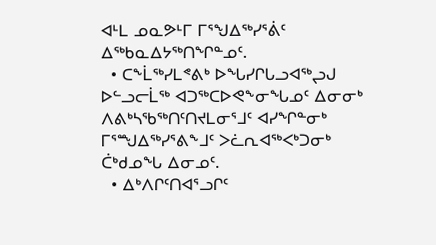ᐊᒻᒪ ᓄᓇᕗᒻᒥ ᒥᕐᖑᐃᖅᓯᕐᕖᑦ ᐃᖅᑲᓇᐃᔭᖅᑎᖏᓐᓄᑦ.
  • ᑕᖕᒫᖅᓯᒪᕝᕕᒃ ᐅᖓᓯᒋᒐᓗᐊᖅᖢᒍ ᐅᓪᓗᓕᒫᖅ ᐊᑐᖅᑕᐅᕙᖕᓂᖓᓄᑦ ᐃᓂᓂᒃ ᐱᕕᒃᓴᖃᖅᑎᑦᑎᔪᒪᓂᕐᒧᑦ ᐊᓯᖏᓐᓂᒃ ᒥᕐᙳᐃᖅᓯᕐᕕᖕᒧᑦ ᐳᓛᕆᐊᖅᐸᒃᑐᓂᒃ ᑖᒃᑯᓄᖓ ᐃᓂᓄᑦ.
  • ᐃᒃᐱᒋᑦᑎᐊᕐᓗᒋᑦ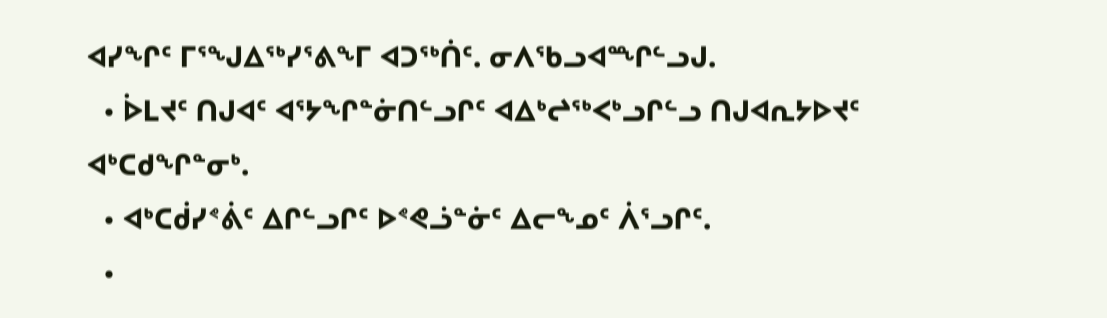ᐊᓯᖏᑦ ᒥᕐᖑᐃᖅᓯᕐᕕᖕᒥ ᐊᑐᖅᑏᑦ. ᓂᐱᖃᓗᐊᙱᓪᓗᒍ.
  • ᐆᒪᔪᑦ ᑎᒍᐊᑦ ᐊᕐᔭᖏᓐᓃᑎᓪᓗᒋᑦ ᐊᐃᒃᖠᖅᐸᒃᓗᒋᓪᓗ ᑎᒍᐊᕆᔭᐅᔪᑦ ᐊᒃᑕᑯᖏᓐᓂᒃ.
  • ᐊᒃᑕᑰᓯᕝᕖᑦ ᐃᒋᓪᓗᒋᑦ ᐅᕝᕙᓘᓐᓃᑦ ᐃᓕᖕᓄᑦ ᐲᕐᓗᒋᑦ.
  •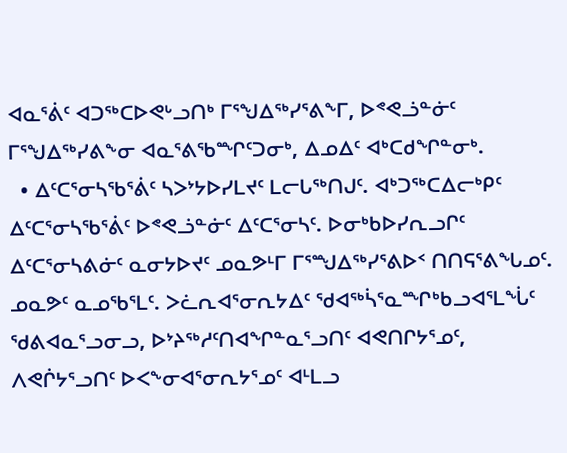ᐊᓇᕐᕖᑦ ᐊᑐᖅᑕᐅᕙᒡᓗᑎᒃ ᒥᕐᖑᐃᖅᓯᕐᕕᖕᒥ, ᐅᕝᕙᓘᓐᓃᑦ ᒥᕐᖑᐃᖅᓯᕕᖕᓂ ᐊᓇᕐᕕᖃᙱᑦᑐᓂᒃ, ᐃᓄᐃᑦ ᐊᒃᑕᑯᖏᓐᓂᒃ.
  • ᐃᑦᑕᕐᓂᓴᖃᕐᕖᑦ ᓴᐳᔾᔭᐅᓯᒪᔪᑦ ᒪᓕᒐᖅᑎᒍᑦ. ᐊᒃᑐᖅᑕᐃᓕᒃᑭᑦ ᐃᑦᑕᕐᓂᓴᖃᕐᕖᑦ ᐅᕝᕙᓘᓐᓃᑦ ᐃᑦᑕᕐᓂᓴᑦ. ᐅᓂᒃᑲᐅᓯᕆᓗᒋᑦ ᐃᑦᑕᕐᓂᓴᕕᓃᑦ ᓇᓂᔭᐅᔪᑦ ᓄᓇᕗᒻᒥ ᒥᕐᙳᐃᖅᓯᕐᕕᐅᑉ ᑎᑎᕋᕐᕕᖓᓄᑦ.
ᓄᓇᕗᑦ ᓇᓄᖃᕐᒪᑦ. ᐳᓛᕆᐊᕐᓂᕆᔭᐃᑦ ᖁᐊᖅᓵᕐᓇᙱᒃᑲᓗᐊᕐᒪᖔᑦ ᖁᕕᐊᓇᕐᓗᓂᓗ, ᐅᔾᔨᖅᓱᑦᑎᐊᖏᓐᓇᕐᓗᑎᑦ ᐊᕙᑎᒋᔭᕐᓄᑦ, ᐱᕙᒌᔭᕐᓗᑎᑦ ᐅᐸᖕᓂᐊᕐᓂᕆᔭᕐᓄᑦ ᐊᒻᒪᓗ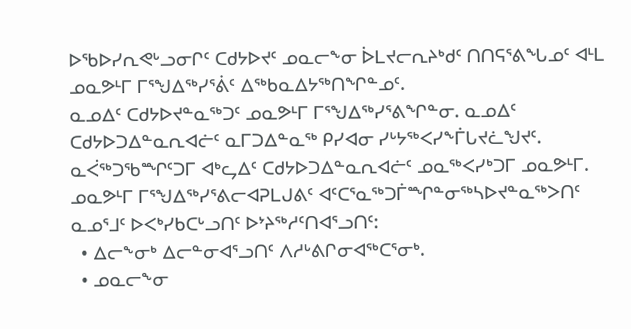ᐅᖃᐅᓯᕆᕙᒡᓗᓂᒋᑦ ᑕᑯᔭᐅᔪᑦ ᓄᓇᓕᖕᓂ ᐆᒪᔪᓕᕆᔨᒃᑯᑦ ᑎᑎᕋᕐᕕᖓᓄᑦ ᐊᒻᒪ ᓄᓇᕗᒻᒥ ᒥᕐᖑᐃᖅᓯᕐᕖᑦ ᐃᖅᑲᓇᐃᔭᖅᑎᖏᓐᓄᑦ.
ᓇᓄᐃᑦ ᑕᑯᔭᐅᔪᓐᓇᖅᑐᑦ ᓄᓇᕗᒻᒥ ᒥᕐᖑᐃᖅᓯᕐᕕᖏᓐᓂ. ᓇᓄᐃᑦ ᑕᑯᔭᐅᑐᐃᓐᓇᕆᐊᓖᑦ ᓇᒥᑐᐃᓐᓇᖅ ᑭᓯᐊᓂ ᓯᒡᔭᖅᐸᓯᖕᒦᒐᔪᓛᖑᔪᑦ. ᓇᐹᖅᑐᖃᙱᑦᑐᒥ ᐊᒃᖤᐃᑦ ᑕᑯᔭᐅᑐᐃᓐᓇᕆᐊᓖᑦ ᓄᓇᖅᐸᓯᒃᑐᒥ ᓄᓇᕗᒻᒥ. ᓄᓇᕗᒻᒥ ᒥᕐᖑᐃᖅᓯᕐᕕᓕᐊᕈᒪᒍᕕᑦ ᐊᑦᑕᕐᓇᖅᑐᒦᙱᓐᓂᖅᓴᐅᔪᓐᓇᖅᐳᑎᑦ ᓇᓄᕐᒧᑦ ᐅᐸᒃᓯᑲᑕᒡᓗᑎᑦ ᐅᔾᔨᖅᓱᑦᑎᐊᕐᓗᑎᑦ:
  • ᐃᓕᖕᓂᒃ ᐃᓕᓐᓂᐊᕐᓗᑎᑦ ᐱᓱᒡᕕᒋᓂᐊᖅᑕᕐᓂᒃ.
  • ᓄᓇᓕᖕᓂ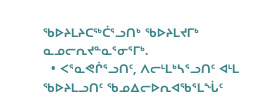ᖃᐅᔨᒪᔨᑕᖅᑖᕐᓗᑎᒃ ᖃᐅᔨᒪᔪᒥᒃ ᓇᓄᓕᕆᔪᓐᓇᕐᓂᕐᒥᒃ.
  • ᐸᕐᓇᕙᒌᕐᓗᑎᑦ, ᐱᓕᒻᒪᒃᓴᕐᓗᑎᑦ ᐊᒻᒪ ᖃᐅᔨᒪᓗᑎᑦ ᖃᓄᐃᓕᐅᕆᐊᖃᕐᒪᖔᑦ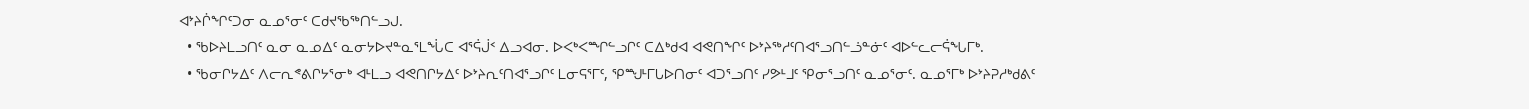ᐊᔾᔨᒌᖏᑦᑐᓂ ᓇᓄᕐᓂᑦ ᑕᑯᔪᖃᖅᑎᓪᓗᒍ.
  • ᖃᐅᔨᒪᓗᑎᑦ ᓇᓂ ᓇᓄᐃᑦ ᓇᓂᔭᐅᔪᓐᓇᕐᒪᖔᑕ ᐊᕐᕌᒎᑉ ᐃᓗᐊᓂ. ᐅᐸᒃᐸᙱᓪᓗᒋᑦ ᑕᐃᒃᑯᐊ ᐊᕙᑎᖏᑦ ᐅᔾᔨᖅᓱᑦᑎᐊᕐᓗᑎᓪᓘᓐᓃᑦ ᐊᐅᓪᓚᓕᕌᖓᒥᒃ.
  • ᖃᓂᒋᔭᐃᑦ ᐱᓕᕆᕝᕕᒋᔭᕐᓂᒃ ᐊᒻᒪᓗ ᐊᕙᑎᒋᔭᐃᑦ ᐅᔾᔨᕆᑦᑎᐊᕐᓗᒋᑦ ᒪᓂᕋᕐᒥᑦ, ᕿᙳᒻᒥᒐᐅᑎᓂᑦ ᐊᑐᕐᓗᑎᑦ ᓯᕗᒻᒧᑦ ᕿᓂᕐᓗᑎᑦ ᓇᓄᕐᓂᑦ. ᓇᓄᕐᒥᒃ ᐅᔾᔨᕈᓱᒃᑯᕕᑦ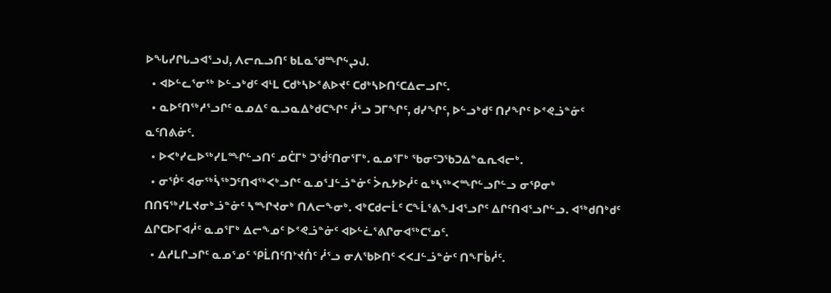ᐅᖓᓯᒋᒐᓗᐊᕐᓗᒍ, ᐱᓕᕆᓗᑎᑦ ᑲᒪᓇᖁᙱᖦᖢᒍ.
  • ᐊᐅᓪᓚᕐᓂᖅ ᐅᓪᓗᒃᑯᑦ ᐊᒻᒪ ᑕᑯᒃᓴᐅᕝᕕᐅᔪᑦ ᑕᑯᒃᓴᐅᑎᑦᑕᐃᓕᓗᒋᑦ.
  • ᓇᐅᑦᑎᖅᓱᕐᓗᒋᑦ ᓇᓄᐃᑦ ᓇᓗᓇᐃᒃᑯᑕᖏᑦ ᓲᕐᓗ ᑐᒥᖏᑦ, ᑯᓯᖏᑦ, ᐅᓪᓗᒃᑯᑦ ᑎᓯᖏᑦ ᐅᕝᕙᓘᓐᓃᑦ ᓇᑦᑎᕕᓃᑦ.
  • ᐅᐸᒃᓯᓚᐅᖅᓯᒪᙱᓪᓗᑎᑦ ᓄᑖᒥᒃ ᑐᖂᑦᑎᓂᕐᒥᒃ. ᓇᓄᕐᒥᒃ ᖃᓂᑦᑐᖃᑐᐃᓐᓇᕆᐊᓕᒃ.
  • ᓂᖀᑦ ᐊᓂᖅᓵᖅᑐᑦᑎᐊᖅᐸᒃᓗᒋᑦ ᓇᓄᕐᒧᓪᓘᓐᓃᑦ ᐴᕆᔭᐅᓲᑦ ᓇᒃᓴᖅᐸᙱᓪᓗᒋᓪᓗ ᓂᕿᓂᒃ ᑎᑎᕋᖅᓯᒪᔪᓂᒃᓘᓐᓃᑦ ᓴᙱᔪᓂᒃ ᑎᐱᓕᖕᓂᒃ. ᐊᒃᑕᑯᓕᒫᑦ ᑕᖕᒫᕐᕕᖕᒧᐊᕐᓗᒋᑦ ᐃᒋᑦᑎᐊᕐᓗᒋᓪᓗ. ᐊᖅᑯᑎᒃᑯᑦ ᐃᒋᑕᐅᒥᐊᓲᑦ ᓇᓄᕐᒥᒃ ᐃᓕᖕᓄᑦ ᐅᕝᕙᓘᓐᓃᑦ ᐊᐅᓪᓛᕐᕕᒋᓂᐊᖅᑕᕐᓄᑦ.
  • ᐃᓱᒪᒋᓗᒋᑦ ᓇᓄᕐᓄᑦ ᕿᒫᑎᑦᑎᔾᔪᑏᑦ ᓲᕐᓗ ᓂᐱᖃᐅᑎᑦ ᐸᐸᒧᓪᓘᓐᓃᑦ ᑎᖕᒥᑳᓲᑦ.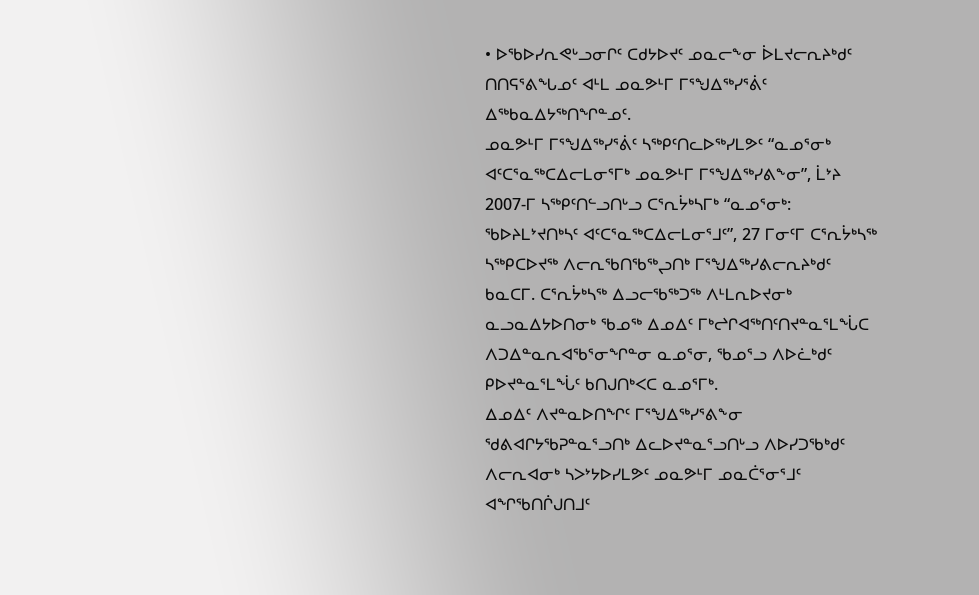• ᐅᖃᐅᓯᕆᕙᒡᓗᓂᒋᑦ ᑕᑯᔭᐅᔪᑦ ᓄᓇᓕᖕᓂ ᐆᒪᔪᓕᕆᔨᒃᑯᑦ ᑎᑎᕋᕐᕕᖓᓄᑦ ᐊᒻᒪ ᓄᓇᕗᒻᒥ ᒥᕐᖑᐃᖅᓯᕐᕖᑦ ᐃᖅᑲᓇᐃᔭᖅᑎᖏᓐᓄᑦ.
ᓄᓇᕗᒻᒥ ᒥᕐᖑᐃᖅᓯᕐᕖᑦ ᓴᖅᑭᑦᑎᓚᐅᖅᓯᒪᕗᑦ “ᓇᓄᕐᓂᒃ ᐊᑦᑕᕐᓇᖅᑕᐃᓕᒪᓂᕐᒥᒃ ᓄᓇᕗᒻᒥ ᒥᕐᖑᐃᖅᓯᕕᖕᓂ”, ᒫᔾᔨ 2007-ᒥ ᓴᖅᑭᑦᑎᓪᓗᑎᒡᓗ ᑕᕐᕆᔮᒃᓴᒥᒃ “ᓇᓄᕐᓂᒃ: ᖃᐅᔨᒪᔾᔪᑎᒃᓴᑦ ᐊᑦᑕᕐᓇᖅᑕᐃᓕᒪᓂᕐᒧᑦ”, 27 ᒥᓂᑦᒥ ᑕᕐᕆᔮᒃᓴᖅ ᓴᖅᑭᑕᐅᔪᖅ ᐱᓕᕆᖃᑎᖃᖅᖢᑎᒃ ᒥᕐᖑᐃᖅᓯᕕᓕᕆᔨᒃᑯᑦ ᑲᓇᑕᒥ. ᑕᕐᕆᔮᒃᓴᖅ ᐃᓗᓕᖃᖅᑐᖅ ᐱᒻᒪᕆᐅᔪᓂᒃ ᓇᓗᓇᐃᔭᐅᑎᓂᒃ ᖃᓄᖅ ᐃᓄᐃᑦ ᒥᒃᖠᒋᐊᖅᑎᑦᑎᔪᓐᓇᕐᒪᖔᑕ ᐱᑐᐃᓐᓇᕆᐊᖃᕐᓂᖏᓐᓂ ᓇᓄᕐᓂ, ᖃᓄᕐᓗ ᐱᐅᓛᒃᑯᑦ ᑭᐅᔪᓐᓇᕐᒪᖔᑦ ᑲᑎᒍᑎᒃᐸᑕ ᓇᓄᕐᒥᒃ.
ᐃᓄᐃᑦ ᐱᔪᓐᓇᐅᑎᖏᑦ ᒥᕐᖑᐃᖅᓯᕐᕕᖕᓂ ᖁᕕᐊᒋᔭᖃᕈᓐᓇᕐᓗᑎᒃ ᐃᓚᐅᔪᓐᓇᕐᓗᑎᒡᓗ ᐱᐅᓯᑐᖃᒃᑯᑦ ᐱᓕᕆᐊᓂᒃ ᓴᐳᔾᔭᐅᓯᒪᕗᑦ ᓄᓇᕗᒻᒥ ᓄᓇᑖᕐᓂᕐᒧᑦ ᐊᖏᖃᑎᒌᒍᑎᒧᑦ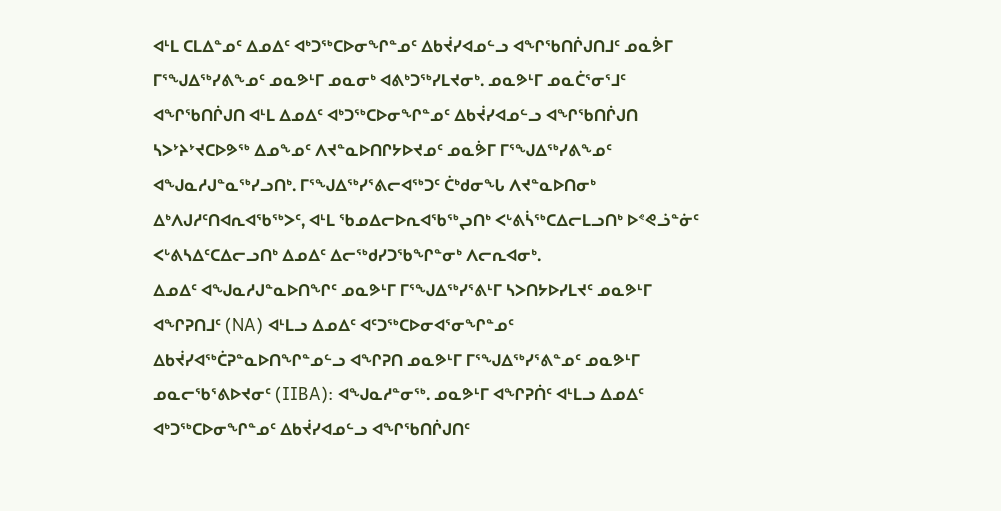ᐊᒻᒪ ᑕᒪᐃᓐᓄᑦ ᐃᓄᐃᑦ ᐊᒃᑐᖅᑕᐅᓂᖏᓐᓄᑦ ᐃᑲᔫᓯᐊᓄᓪᓗ ᐊᖏᖃᑎᒌᒍᑎᒧᑦ ᓄᓇᕘᒥ ᒥᕐᖑᐃᖅᓯᕕᖕᓄᑦ ᓄᓇᕗᒻᒥ ᓄᓇᓂᒃ ᐊᕕᒃᑐᖅᓯᒪᔪᓂᒃ. ᓄᓇᕗᒻᒥ ᓄᓇᑖᕐᓂᕐᒧᑦ ᐊᖏᖃᑎᒌᒍᑎ ᐊᒻᒪ ᐃᓄᐃᑦ ᐊᒃᑐᖅᑕᐅᓂᖏᓐᓄᑦ ᐃᑲᔫᓯᐊᓄᓪᓗ ᐊᖏᖃᑎᒌᒍᑎ ᓴᐳᔾᔨᔾᔪᑕᐅᕗᖅ ᐃᓄᖕᓄᑦ ᐱᔪᓐᓇᐅᑎᒋᔭᐅᔪᓄᑦ ᓄᓇᕘᒥ ᒥᕐᖑᐃᖅᓯᕕᖕᓄᑦ ᐊᖑᓇᓱᒍᓐᓇᖅᓯᓗᑎᒃ. ᒥᕐᖑᐃᖅᓯᕐᕕᓕᐊᖅᑐᑦ ᑖᒃᑯᓂᖓ ᐱᔪᓐᓇᐅᑎᓂᒃ ᐃᒃᐱᒍᓱᑦᑎᐊᕆᐊᖃᖅᐳᑦ, ᐊᒻᒪ ᖃᓄᐃᓕᐅᕆᐊᖃᖅᖢᑎᒃ ᐸᒡᕕᓵᖅᑕᐃᓕᒪᓗᑎᒃ ᐅᕝᕙᓘᓐᓃᑦ ᐸᒡᕕᓴᐃᑦᑕᐃᓕᓗᑎᒃ ᐃᓄᐃᑦ ᐃᓕᖅᑯᓯᑐᖃᖏᓐᓂᒃ ᐱᓕᕆᐊᓂᒃ.
ᐃᓄᐃᑦ ᐊᖑᓇᓱᒍᓐᓇᐅᑎᖏᑦ ᓄᓇᕗᒻᒥ ᒥᕐᖑᐃᖅᓯᕐᕕᒻᒥ ᓴᐳᑎᔭᐅᓯᒪᔪᑦ ᓄᓇᕗᒻᒥ ᐊᖏᕈᑎᒧᑦ (NA) ᐊᒻᒪᓗ ᐃᓄᐃᑦ ᐊᑦᑐᖅᑕᐅᓂᐊᕐᓂᖏᓐᓄᑦ ᐃᑲᔫᓯᐊᖅᑖᕈᓐᓇᐅᑎᖏᓐᓄᓪᓗ ᐊᖏᕈᑎ ᓄᓇᕗᒻᒥ ᒥᕐᖑᐃᖅᓯᕐᕕᓐᓄᑦ ᓄᓇᕗᒻᒥ ᓄᓇᓕᖃᕐᕕᐅᔪᓂᑦ (IIBA): ᐊᖑᓇᓱᓐᓂᖅ. ᓄᓇᕗᒻᒥ ᐊᖏᕈᑏᑦ ᐊᒻᒪᓗ ᐃᓄᐃᑦ ᐊᒃᑐᖅᑕᐅᓂᖏᓐᓄᑦ ᐃᑲᔫᓯᐊᓄᓪᓗ ᐊᖏᖃᑎᒌᒍᑎᑦ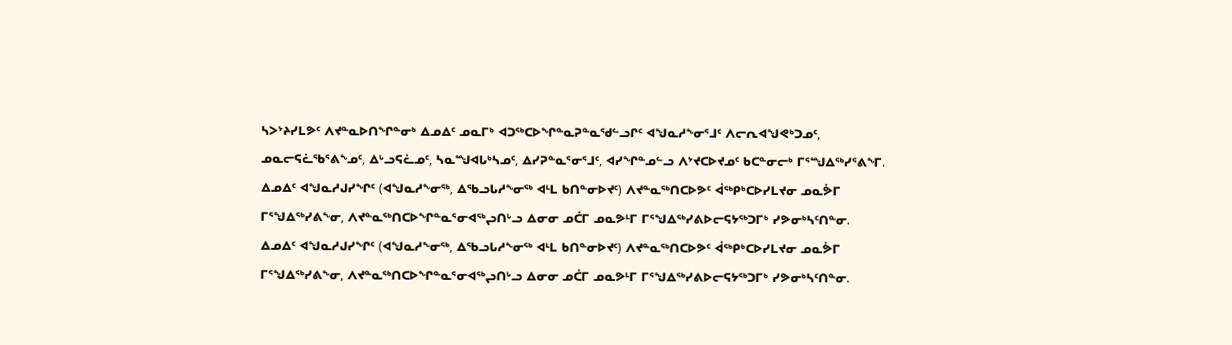ᓴᐳᔾᔨᓯᒪᕗᑦ ᐱᔪᓐᓇᐅᑎᖏᓐᓂᒃ ᐃᓄᐃᑦ ᓄᓇᒥᒃ ᐊᑐᖅᑕᐅᖏᓐᓇᕈᓐᓇᖁᓪᓗᒋᑦ ᐊᖑᓇᓱᖕᓂᕐᒧᑦ ᐱᓕᕆᐊᖑᕙᒃᑐᓄᑦ, ᓄᓇᓕᕋᓛᖃᕐᕕᖕᓄᑦ, ᐃᒡᓗᕋᓛᓄᑦ, ᓴᓇᙳᐊᒐᒃᓴᓄᑦ, ᐃᓯᕈᓐᓇᕐᓂᕐᒧᑦ, ᐊᓯᖏᓐᓄᓪᓗ ᐱᔾᔪᑕᐅᔪᓄᑦ ᑲᑕᓐᓂᓕᒃ ᒥᕐᙳᐃᖅᓯᕐᕕᖕᒥ.
ᐃᓄᐃᑦ ᐊᖑᓇᓱᒍᓯᖏᑦ (ᐊᖑᓇᓱᖕᓂᖅ, ᐃᖃᓗᒐᓱᖕᓂᖅ ᐊᒻᒪ ᑲᑎᓐᓂᐅᔪᑦ) ᐱᔪᓐᓇᖅᑎᑕᐅᕗᑦ ᐋᖅᑭᒃᑕᐅᓯᒪᔪᓂ ᓄᓇᕘᒥ ᒥᕐᖑᐃᖅᓯᕕᖕᓂ, ᐱᔪᓐᓇᖅᑎᑕᐅᖏᓐᓇᕐᓂᐊᖅᖢᑎᒡᓗ ᐃᓂᓂ ᓄᑖᒥ ᓄᓇᕗᒻᒥ ᒥᕐᖑᐃᖅᓯᕕᐅᓕᕋᔭᖅᑐᒥᒃ ᓯᕗᓂᒃᓴᑦᑎᓐᓂ.
ᐃᓄᐃᑦ ᐊᖑᓇᓱᒍᓯᖏᑦ (ᐊᖑᓇᓱᖕᓂᖅ, ᐃᖃᓗᒐᓱᖕᓂᖅ ᐊᒻᒪ ᑲᑎᓐᓂᐅᔪᑦ) ᐱᔪᓐᓇᖅᑎᑕᐅᕗᑦ ᐋᖅᑭᒃᑕᐅᓯᒪᔪᓂ ᓄᓇᕘᒥ ᒥᕐᖑᐃᖅᓯᕕᖕᓂ, ᐱᔪᓐᓇᖅᑎᑕᐅᖏᓐᓇᕐᓂᐊᖅᖢᑎᒡᓗ ᐃᓂᓂ ᓄᑖᒥ ᓄᓇᕗᒻᒥ ᒥᕐᖑᐃᖅᓯᕕᐅᓕᕋᔭᖅᑐᒥᒃ ᓯᕗᓂᒃᓴᑦᑎᓐᓂ.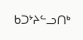ᑲᑐᔾᔨᓪᓗᑎᒃ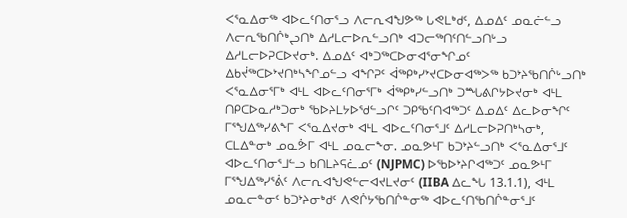ᐸᕐᓇᐃᓂᖅ ᐊᐅᓚᑦᑎᓂᕐᓗ ᐱᓕᕆᐊᖑᕗᖅ ᒐᕙᒪᒃᑯᑦ, ᐃᓄᐃᑦ ᓄᓇᓖᓪᓗ ᐱᓕᕆᖃᑎᒌᒃᖢᑎᒃ ᐃᓱᒪᓕᐅᕆᓪᓗᑎᒃ ᐊᑐᓕᖅᑎᑦᑎᓪᓗᑎᒡᓗ ᐃᓱᒪᓕᐅᕈᑕᐅᔪᓂᒃ. ᐃᓄᐃᑦ ᐊᒃᑐᖅᑕᐅᓂᐊᕐᓂᖏᓄᑦ ᐃᑲᔫᖅᑕᐅᔾᔪᑎᒃᓴᖏᓄᓪᓗ ᐊᖏᕈᑦ ᐋᖅᑭᒃᓯᔾᔪᑕᐅᓂᐊᖅᐳᖅ ᑲᑐᔾᔨᖃᑎᒌᒡᓗᑎᒃ ᐸᕐᓇᐃᓂᕐᒥᒃ ᐊᒻᒪ ᐊᐅᓚᑦᑎᓂᕐᒥᒃ ᐋᖅᑭᒃᓯᓪᓗᑎᒃ ᑐᙵᕕᒋᔭᐅᔪᓂᒃ ᐊᒻᒪ ᑎᑭᑕᐅᓇᓱᒃᑐᓂᒃ ᖃᐅᔨᒪᔭᐅᖁᓪᓗᒋᑦ ᑐᑭᖃᑦᑎᐊᖅᑐᑦ ᐃᓄᐃᑦ ᐃᓚᐅᓂᖏᑦ ᒥᕐᖑᐃᖅᓯᕕᖕᒥ ᐸᕐᓇᐃᔪᓂᒃ ᐊᒻᒪ ᐊᐅᓚᑦᑎᓂᕐᒧᑦ ᐃᓱᒪᓕᐅᕈᑎᒃᓴᓂᒃ, ᑕᒪᐃᓐᓂᒃ ᓄᓇᕘᒥ ᐊᒻᒪ ᓄᓇᓕᖕᓂ. ᓄᓇᕗᒻᒥ ᑲᑐᔾᔨᓪᓗᑎᒃ ᐸᕐᓇᐃᓂᕐᒧᑦ ᐊᐅᓚᑦᑎᓂᕐᒧᓪᓗ ᑲᑎᒪᔨᕋᓛᓄᑦ (NJPMC) ᐅᖃᐅᔾᔨᒋᐊᖅᑐᑦ ᓄᓇᕗᒻᒥ ᒥᕐᖑᐃᖅᓯᕐᕖᑦ ᐱᓕᕆᐊᖑᕙᓪᓕᐊᔪᒪᔪᓂᑦ (IIBA ᐃᓚᖓ 13.1.1), ᐊᒻᒪ ᓄᓇᓕᓐᓂᑦ ᑲᑐᔾᔨᓂᒃᑯᑦ ᐱᕙᒌᔭᖃᑎᒌᓐᓂᖅ ᐊᐅᓚᑦᑎᖃᑎᒌᓐᓂᕐᒧᑦ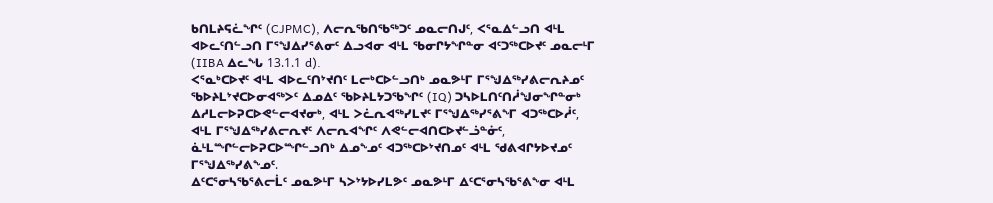ᑲᑎᒪᔨᕋᓛᖏᑦ (CJPMC), ᐱᓕᕆᖃᑎᖃᖅᑐᑦ ᓄᓇᓕᑎᒍᑦ, ᐸᕐᓇᐃᓪᓗᑎ ᐊᒻᒪ ᐊᐅᓚᑦᑎᓪᓗᑎ ᒥᕐᖑᐃᓯᕐᕕᓂᑦ ᐃᓗᐊᓂ ᐊᒻᒪ ᖃᓂᒋᔭᖏᓐᓂ ᐊᑦᑐᖅᑕᐅᔪᑦ ᓄᓇᓕᒻᒥ (IIBA ᐃᓚᖓ 13.1.1 d).
ᐸᕐᓇᒃᑕᐅᔪᑦ ᐊᒻᒪ ᐊᐅᓚᑦᑎᔾᔪᑎᑦ ᒪᓕᒃᑕᐅᓪᓗᑎᒃ ᓄᓇᕗᒻᒥ ᒥᕐᖑᐃᖅᓯᕕᓕᕆᔨᓄᑦ ᖃᐅᔨᒪᔾᔪᑕᐅᓂᐊᖅᐳᑦ ᐃᓄᐃᑦ ᖃᐅᔨᒪᔭᑐᖃᖏᑦ (IQ) ᑐᓴᐅᒪᑎᑦᑎᓲᖑᓂᖏᓐᓂᒃ ᐃᓱᒪᓕᐅᕈᑕᐅᕙᓪᓕᐊᔪᓂᒃ, ᐊᒻᒪ ᐳᓛᕆᐊᖅᓯᒪᔪᑦ ᒥᕐᖑᐃᖅᓯᕐᕕᖕᒥ ᐊᑐᖅᑕᐅᓲᑦ, ᐊᒻᒪ ᒥᕐᖑᐃᖅᓯᕕᓕᕆᔪᑦ ᐱᓕᕆᐊᖏᑦ ᐱᕙᓪᓕᐊᑎᑕᐅᔪᓪᓘᓐᓃᑦ, ᓈᒻᒪᙱᓪᓕᐅᕈᑕᐅᙱᓪᓗᑎᒃ ᐃᓄᖕᓄᑦ ᐊᑐᖅᑕᐅᔾᔪᑎᓄᑦ ᐊᒻᒪ ᖁᕕᐊᒋᔭᐅᔪᓄᑦ ᒥᕐᖑᐃᖅᓯᕕᖕᓄᑦ.
ᐃᑦᑕᕐᓂᓴᖃᕐᕕᓕᒫᑦ ᓄᓇᕗᒻᒥ ᓴᐳᔾᔭᐅᓯᒪᕗᑦ ᓄᓇᕗᒻᒥ ᐃᑦᑕᕐᓂᓴᖃᕐᕕᖕᓂ ᐊᒻᒪ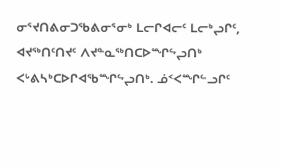ᓂᕐᔪᑎᕕᓂᑐᖃᕕᓂᕐᓂᒃ ᒪᓕᒋᐊᓕᑦ ᒪᓕᒃᖢᒋᑦ, ᐊᔪᖅᑎᑦᑎᔪᑦ ᐱᔪᓐᓇᖅᑎᑕᐅᙱᖦᖢᑎᒃ ᐸᒡᕕᓴᒃᑕᐅᒋᐊᖃᙱᖦᖢᑎᒃ. ᓅᑉᐸᙱᓪᓗᒋᑦ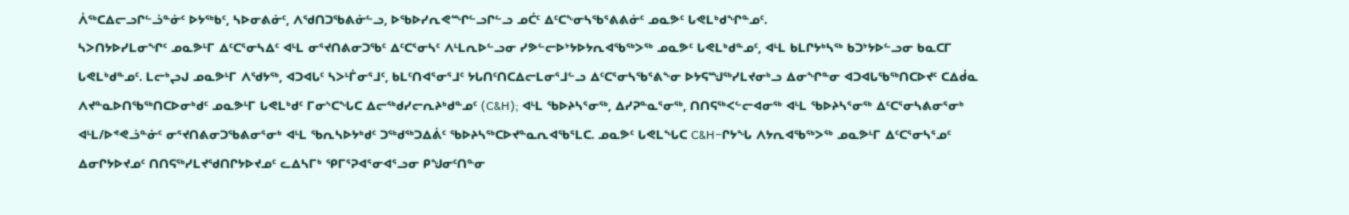ᐲᖅᑕᐃᓕᓗᒋᓪᓘᓐᓃᑦ ᐅᔭᖅᑲᑦ, ᓴᐅᓂᕕᓃᑦ, ᐱᖁᑎᑐᖃᕕᓃᓪᓗ, ᐅᖃᐅᓯᕆᕙᙱᓪᓗᒋᓪᓗ ᓄᑖᑦ ᐃᑦᑕᖕᓂᓴᖃᕐᕕᕕᓃᑦ ᓄᓇᕗᑦ ᒐᕙᒪᒃᑯᖏᓐᓄᑦ.
ᓴᐳᑎᔭᐅᓯᒪᓂᖏᑦ ᓄᓇᕗᒻᒥ ᐃᑦᑕᕐᓂᓴᐃᑦ ᐊᒻᒪ ᓂᕐᔪᑎᕕᓂᑐᖃᑦ ᐃᑦᑕᕐᓂᓴᑦ ᐱᒻᒪᕆᐅᓪᓗᓂ ᓯᕗᓪᓕᐅᔾᔭᐅᔭᕆᐊᖃᖅᐳᖅ ᓄᓇᕗᑦ ᒐᕙᒪᒃᑯᓐᓄᑦ, ᐊᒻᒪ ᑲᒪᒋᔭᒃᓴᖅ ᑲᑐᔾᔭᐅᓪᓗᓂ ᑲᓇᑕᒥ ᒐᕙᒪᒃᑯᓐᓄᑦ. ᒪᓕᒃᖢᒍ ᓄᓇᕗᒻᒥ ᐱᖁᔭᖅ, ᐊᑐᐊᒐᑦ ᓴᐳᒻᒦᓂᕐᒧᑦ, ᑲᒪᑦᑎᐊᕐᓂᕐᒧᑦ ᔭᒐᑎᑦᑎᑕᐃᓕᒪᓂᕐᒧᓪᓗ ᐃᑦᑕᕐᓂᓴᖃᕐᕕᖕᓂ ᐅᔭᕋᙳᖅᓯᒪᔪᓂᒃᓗ ᐃᓂᖏᓐᓂ ᐊᑐᐊᒐᖃᖅᑎᑕᐅᔪᑦ ᑕᐃᑰᓇ ᐱᔪᓐᓇᐅᑎᖃᖅᑎᑕᐅᓂᒃᑯᑦ ᓄᓇᕗᒻᒥ ᒐᕙᒪᒃᑯᑦ ᒥᓂᔅᑕᖓᑕ ᐃᓕᖅᑯᓯᓕᕆᔨᒃᑯᓐᓄᑦ (C&H); ᐊᒻᒪ ᖃᐅᔨᓴᕐᓂᖅ, ᐃᓯᕈᓐᓇᕐᓂᖅ, ᑎᑎᕋᖅᐸᓪᓕᐊᓂᖅ ᐊᒻᒪ ᖃᐅᔨᓴᕐᓂᖅ ᐃᑦᑕᕐᓂᓴᕕᓂᕐᓂᒃ ᐊᒻᒪ/ᐅᕝᕙᓘᓐᓃᑦ ᓂᕐᔪᑎᕕᓂᑐᖃᕕᓂᕐᓂᒃ ᐊᒻᒪ ᖃᕆᓴᐅᔭᒃᑯᑦ ᑐᖅᑯᖅᑐᐃᕖᑦ ᖃᐅᔨᓴᖅᑕᐅᔪᓐᓇᕆᐊᖃᕐᒪᑕ. ᓄᓇᕗᑦ ᒐᕙᒪᖓᑕ C&H−ᒋᔭᖓ ᐱᔭᕆᐊᖃᖅᐳᖅ ᓄᓇᕗᒻᒥ ᐃᑦᑕᕐᓂᓴᕐᓄᑦ ᐃᓂᒋᔭᐅᔪᓄᑦ ᑎᑎᕋᖅᓯᒪᔪᖁᑎᒋᔭᐅᔪᓄᑦ ᓚᐃᓴᒥᒃ ᕿᒥᕐᕈᐊᕐᓂᐊᕐᓗᓂ ᑭᖑᓂᑦᑎᓐᓂ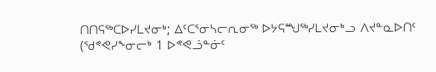ᑎᑎᕋᖅᑕᐅᓯᒪᔪᓂᒃ; ᐃᑦᑕᕐᓂᓴᓕᕆᓂᖅ ᐅᔭᕋᙳᖅᓯᒪᔪᓂᒃᓗ ᐱᔪᓐᓇᐅᑎᑦ (ᖁᕝᕙᓯᖕᓂᓕᒃ 1 ᐅᕝᕙᓘᓐᓃᑦ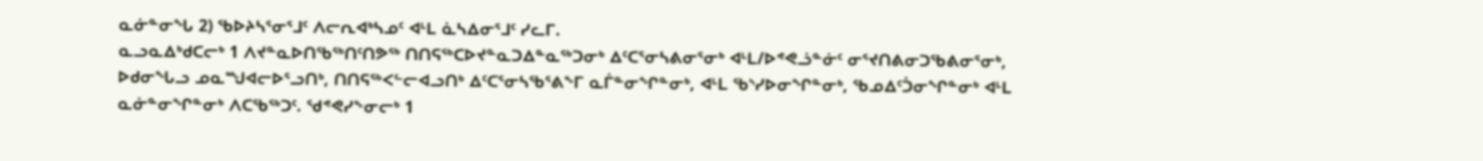ᓇᓃᓐᓂᖓ 2) ᖃᐅᔨᓴᕐᓂᕐᒧᑦ ᐱᓕᕆᐊᒃᓴᓄᑦ ᐊᒻᒪ ᓈᓴᐃᓂᕐᒧᑦ ᓯᓚᒥ.
ᓇᓗᓇᐃᒃᑯᑕᓕᒃ 1 ᐱᔪᓐᓇᐅᑎᖃᖅᑎᑦᑎᕗᖅ ᑎᑎᕋᖅᑕᐅᔪᓐᓇᑐᐃᓐᓇᖅᑐᓂᒃ ᐃᑦᑕᕐᓂᓴᕕᓂᕐᓂᒃ ᐊᒻᒪ/ᐅᕝᕙᓘᓐᓃᑦ ᓂᕐᔪᑎᕕᓂᑐᖃᕕᓂᕐᓂᒃ, ᐅᑯᓂᖓᓗ ᓄᓇᙳᐊᓕᐅᕐᓗᑎᒃ, ᑎᑎᕋᖅᐸᓪᓕᐊᓗᑎᒃ ᐃᑦᑕᕐᓂᓴᖃᕐᕕᖕᒥ ᓇᒦᓐᓂᖏᓐᓂᒃ, ᐊᒻᒪ ᖃᔅᓯᐅᓂᖏᓐᓂᒃ, ᖃᓄᐃᑦᑑᓂᖏᓐᓂᒃ ᐊᒻᒪ ᓇᓃᓐᓂᖏᓐᓂᒃ ᐱᑕᖃᖅᑐᑦ. ᖁᕝᕙᓯᖕᓂᓕᒃ 1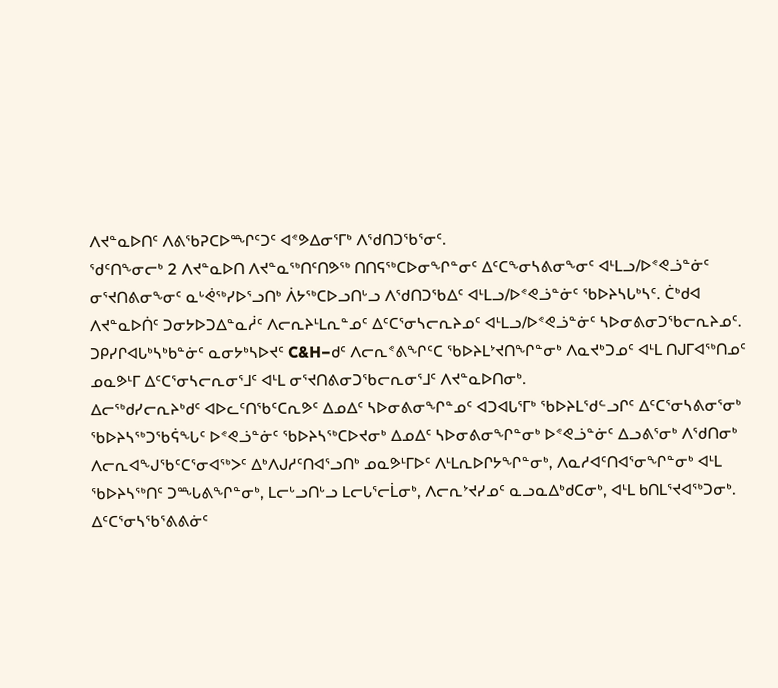ᐱᔪᓐᓇᐅᑎᑦ ᐱᕕᖃᕈᑕᐅᙱᑦᑐᑦ ᐊᕝᕗᐃᓂᕐᒥᒃ ᐱᖁᑎᑐᖃᕐᓂᑦ.
ᖁᑦᑎᖕᓂᓕᒃ 2 ᐱᔪᓐᓇᐅᑎ ᐱᔪᓐᓇᖅᑎᑦᑎᕗᖅ ᑎᑎᕋᖅᑕᐅᓂᖏᓐᓂᑦ ᐃᑦᑕᖕᓂᓴᕕᓂᖕᓂᑦ ᐊᒻᒪᓗ/ᐅᕝᕙᓘᓐᓃᑦ ᓂᕐᔪᑎᕕᓂᖕᓂᑦ ᓇᒡᕚᖅᓯᐅᕐᓗᑎᒃ ᐲᔭᖅᑕᐅᓗᑎᒡᓗ ᐱᖁᑎᑐᖃᐃᑦ ᐊᒻᒪᓗ/ᐅᕝᕙᓘᓐᓃᑦ ᖃᐅᔨᓴᒐᒃᓴᑦ. ᑖᒃᑯᐊ ᐱᔪᓐᓇᐅᑏᑦ ᑐᓂᔭᐅᑐᐃᓐᓇᓲᑦ ᐱᓕᕆᔨᒻᒪᕆᓐᓄᑦ ᐃᑦᑕᕐᓂᓴᓕᕆᔨᓄᑦ ᐊᒻᒪᓗ/ᐅᕝᕙᓘᓐᓃᑦ ᓴᐅᓂᕕᓂᑐᖃᓕᕆᔨᓄᑦ.
ᑐᑭᓯᒋᐊᒐᒃᓴᒃᑲᓐᓃᑦ ᓇᓂᔭᒃᓴᐅᔪᑦ C&H−ᑯᑦ ᐱᓕᕆᕝᕕᖏᑦᑕ ᖃᐅᔨᒪᔾᔪᑎᖏᓐᓂᒃ ᐱᓇᔪᒃᑐᓄᑦ ᐊᒻᒪ ᑎᒍᒥᐊᖅᑎᓄᑦ ᓄᓇᕗᒻᒥ ᐃᑦᑕᕐᓂᓴᓕᕆᓂᕐᒧᑦ ᐊᒻᒪ ᓂᕐᔪᑎᕕᓂᑐᖃᓕᕆᓂᕐᒧᑦ ᐱᔪᓐᓇᐅᑎᓂᒃ.
ᐃᓕᖅᑯᓯᓕᕆᔨᒃᑯᑦ ᐊᐅᓚᑦᑎᖃᑦᑕᕆᕗᑦ ᐃᓄᐃᑦ ᓴᐅᓂᕕᓂᖏᓐᓄᑦ ᐊᑐᐊᒐᕐᒥᒃ ᖃᐅᔨᒪᖁᓪᓗᒋᑦ ᐃᑦᑕᕐᓂᓴᕕᓂᕐᓂᒃ ᖃᐅᔨᓴᖅᑐᖃᕌᖓᑦ ᐅᕝᕙᓘᓐᓃᑦ ᖃᐅᔨᓴᖅᑕᐅᔪᓂᒃ ᐃᓄᐃᑦ ᓴᐅᓂᕕᓂᖏᓐᓂᒃ ᐅᕝᕙᓘᓐᓃᑦ ᐃᓗᕕᕐᓂᒃ ᐱᖁᑎᓂᒃ ᐱᓕᕆᐊᖑᖃᑦᑕᕐᓂᐊᖅᐳᑦ ᐃᒃᐱᒍᓱᑦᑎᐊᕐᓗᑎᒃ ᓄᓇᕗᒻᒥᐅᑦ ᐱᒻᒪᕆᐅᒋᔭᖏᓐᓂᒃ, ᐱᓇᓱᐊᑦᑎᐊᕐᓂᖏᓐᓂᒃ ᐊᒻᒪ ᖃᐅᔨᓴᖅᑎᑦ ᑐᙵᕕᖏᓐᓂᒃ, ᒪᓕᒡᓗᑎᒡᓗ ᒪᓕᒐᕐᓕᒫᓂᒃ, ᐱᓕᕆᔾᔪᓯᓄᑦ ᓇᓗᓇᐃᒃᑯᑕᓂᒃ, ᐊᒻᒪ ᑲᑎᒪᕐᔪᐊᖅᑐᓂᒃ.
ᐃᑦᑕᕐᓂᓴᖃᕐᕕᕕᓃᑦ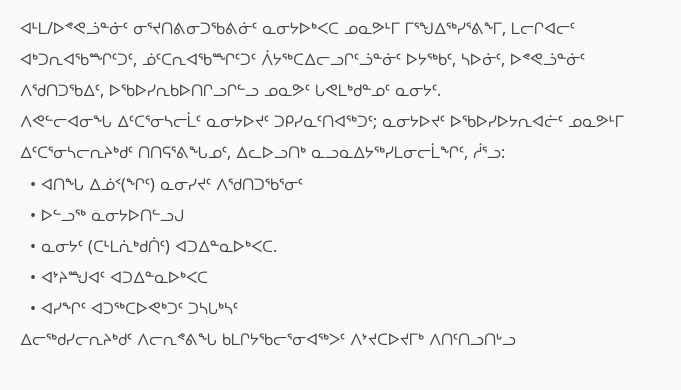ᐊᒻᒪ/ᐅᕝᕙᓘᓐᓃᑦ ᓂᕐᔪᑎᕕᓂᑐᖃᕕᓃᑦ ᓇᓂᔭᐅᒃᐸᑕ ᓄᓇᕗᒻᒥ ᒥᕐᖑᐃᖅᓯᕐᕕᖕᒥ, ᒪᓕᒋᐊᓕᑦ ᐊᒃᑐᕆᐊᖃᙱᑦᑐᑦ, ᓅᑦᑕᕆᐊᖃᙱᑦᑐᑦ ᐲᔭᖅᑕᐃᓕᓗᒋᑦᓘᓐᓃᑦ ᐅᔭᖅᑲᑦ, ᓴᐅᓃᑦ, ᐅᕝᕙᓘᓐᓃᑦ ᐱᖁᑎᑐᖃᐃᑦ, ᐅᖃᐅᓯᕆᑲᐅᑎᒋᓗᒋᓪᓗ ᓄᓇᕗᑦ ᒐᕙᒪᒃᑯᓐᓄᑦ ᓇᓂᔭᑦ.
ᐱᕙᓪᓕᐊᓂᖓ ᐃᑦᑕᕐᓂᓴᓕᒫᑦ ᓇᓂᔭᐅᔪᑦ ᑐᑭᓯᓇᑦᑎᐊᖅᑐᑦ; ᓇᓂᔭᐅᔪᑦ ᐅᖃᐅᓯᐅᔭᕆᐊᓖᑦ ᓄᓇᕗᒻᒥ ᐃᑦᑕᕐᓂᓴᓕᕆᔨᒃᑯᑦ ᑎᑎᕋᕐᕕᖓᓄᑦ, ᐃᓚᐅᓗᑎᒃ ᓇᓗᓇᐃᔭᖅᓯᒪᓂᓕᒫᖏᑦ, ᓲᕐᓗ:
  • ᐊᑎᖓ ᐃᓅᑉ(ᖏᑦ) ᓇᓂᓯᔪᑦ ᐱᖁᑎᑐᖃᕐᓂᑦ
  • ᐅᓪᓗᖅ ᓇᓂᔭᐅᑎᓪᓗᒍ
  • ᓇᓂᔭᑦ (ᑕᒻᒪᕇᒃᑯᑏᑦ) ᐊᑐᐃᓐᓇᐅᒃᐸᑕ.
  • ᐊᔾᔨᙳᐊᑦ ᐊᑐᐃᓐᓇᐅᒃᐸᑕ
  • ᐊᓯᖏᑦ ᐊᑐᖅᑕᐅᕙᒃᑐᑦ ᑐᓴᒐᒃᓴᑦ
ᐃᓕᖅᑯᓯᓕᕆᔨᒃᑯᑦ ᐱᓕᕆᕝᕕᖓ ᑲᒪᒋᔭᖃᓕᕐᓂᐊᖅᐳᑦ ᐱᔾᔪᑕᐅᔪᒥᒃ ᐱᑎᑦᑎᓗᑎᒡᓗ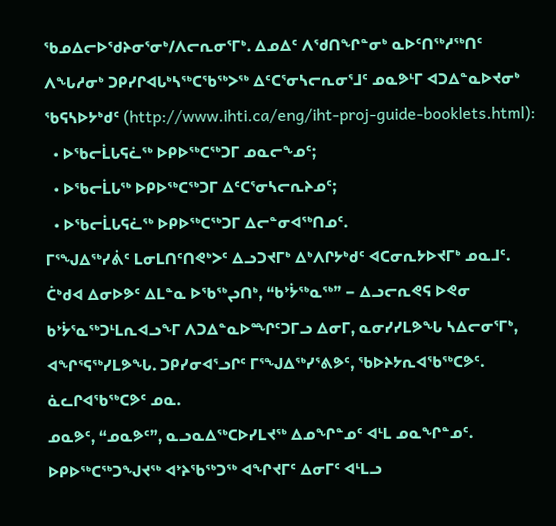ᖃᓄᐃᓕᐅᖁᔨᓂᕐᓂᒃ/ᐱᓕᕆᓂᕐᒥᒃ. ᐃᓄᐃᑦ ᐱᖁᑎᖏᓐᓂᒃ ᓇᐅᑦᑎᖅᓱᖅᑎᑦ ᐱᖓᓱᓂᒃ ᑐᑭᓯᒋᐊᒐᒃᓴᖅᑕᖃᖅᐳᖅ ᐃᑦᑕᕐᓂᓴᓕᕆᓂᕐᒧᑦ ᓄᓇᕗᒻᒥ ᐊᑐᐃᓐᓇᐅᔪᓂᒃ ᖃᕋᓴᐅᔭᒃᑯᑦ (http://www.ihti.ca/eng/iht-proj-guide-booklets.html):
  • ᐅᖃᓕᒫᒐᕋᓛᖅ ᐅᑭᐅᖅᑕᖅᑐᒥ ᓄᓇᓕᖕᓄᑦ;
  • ᐅᖃᓕᒫᒐᖅ ᐅᑭᐅᖅᑕᖅᑐᒥ ᐃᑦᑕᕐᓂᓴᓕᕆᔨᓄᑦ;
  • ᐅᖃᓕᒫᒐᕋᓛᖅ ᐅᑭᐅᖅᑕᖅᑐᒥ ᐃᓕᓐᓂᐊᖅᑎᓄᑦ.
ᒥᕐᖑᐃᖅᓯᕖᑦ ᒪᓂᒪᑎᑦᑎᕙᒃᐳᑦ ᐃᓗᑐᔪᒥᒃ ᐃᒃᐱᒋᔭᒃᑯᑦ ᐊᑕᓂᕆᔭᐅᔪᒥᒃ ᓄᓇᒧᑦ. ᑖᒃᑯᐊ ᐃᓂᐅᕗᑦ ᐃᒪᓐᓇ ᐅᖃᖅᖢᑎᒃ, “ᑲᔾᔮᖅᓇᖅ” − ᐃᓗᓕᕆᕙᕋ ᐅᕙᓂ ᑲᔾᔮᕐᓇᖅᑐᒻᒪᕆᐊᓗᖕᒥ ᐱᑐᐃᓐᓇᐅᙱᑦᑐᒥᓗ ᐃᓂᒥ, ᓇᓂᓯᓯᒪᕗᖓ ᓴᐃᓕᓂᕐᒥᒃ, ᐊᖏᕐᕋᖅᓯᒪᕗᖓ. ᑐᑭᓯᓂᐊᕐᓗᒋᑦ ᒥᕐᖑᐃᖅᓯᕐᕕᕗᑦ, ᖃᐅᔨᔭᕆᐊᖃᖅᑕᕗᑦ.
ᓈᓚᒋᐊᖃᖅᑕᕗᑦ ᓄᓇ.
ᓄᓇᕗᑦ, “ᓄᓇᕗᑦ”, ᓇᓗᓇᐃᖅᑕᐅᓯᒪᔪᖅ ᐃᓄᖏᓐᓄᑦ ᐊᒻᒪ ᓄᓇᖏᓐᓄᑦ. ᐅᑭᐅᖅᑕᖅᑐᖑᔪᖅ ᐊᔾᔨᖃᖅᑐᖅ ᐊᖏᔪᒥᑦ ᐃᓂᒥᑦ ᐊᒻᒪᓗ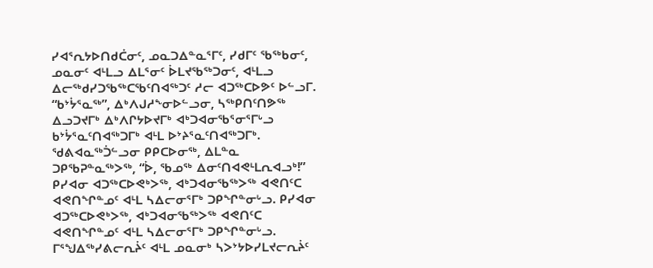ᓯᐊᕐᕆᔭᐅᑎᑯᑖᓂᑦ, ᓄᓇᑐᐃᓐᓇᕐᒥᑦ, ᓯᑯᒥᑦ ᖃᖅᑲᓂᑦ, ᓄᓇᓂᑦ ᐊᒻᒪᓗ ᐃᒪᕐᓂᑦ ᐆᒪᔪᖃᖅᑐᓂᑦ, ᐊᒻᒪᓗ ᐃᓕᖅᑯᓯᑐᖃᖅᑕᖃᑦᑎᐊᖅᑐᑦ ᓱᓕ ᐊᑐᖅᑕᐅᕗᑦ ᐅᓪᓗᒥ.
“ᑲᔾᔮᕐᓇᖅ”, ᐃᒃᐱᒍᓱᖕᓂᐅᓪᓗᓂ, ᓴᖅᑭᑎᑦᑎᕗᖅ ᐃᓗᑐᔪᒥᒃ ᐃᒃᐱᒋᔭᐅᔪᒥᒃ ᐊᒃᑐᐊᓂᖃᕐᓂᕐᒥᒡᓗ ᑲᔾᔮᕐᓇᑦᑎᐊᖅᑐᒥᒃ ᐊᒻᒪ ᐅᔾᔨᕐᓇᑦᑎᐊᖅᑐᒥᒃ. ᖁᕕᐊᓇᖅᑑᓪᓗᓂ ᑭᑭᑕᐅᓂᖅ, ᐃᒪᓐᓇ ᑐᑭᖃᕈᓐᓇᖅᐳᖅ, “ᐆ, ᖃᓄᖅ ᐃᓂᑦᑎᐊᕙᒻᒪᕆᐊᓗᒃ!” ᑭᓯᐊᓂ ᐊᑐᖅᑕᐅᕙᒃᐳᖅ, ᐊᒃᑐᐊᓂᖃᖅᐳᖅ ᐊᕙᑎᑦᑕ ᐊᕙᑎᖏᓐᓄᑦ ᐊᒻᒪ ᓴᐃᓕᓂᕐᒥᒃ ᑐᑭᖏᓐᓂᒡᓗ. ᑭᓯᐊᓂ ᐊᑐᖅᑕᐅᕙᒃᐳᖅ, ᐊᒃᑐᐊᓂᖃᖅᐳᖅ ᐊᕙᑎᑦᑕ ᐊᕙᑎᖏᓐᓄᑦ ᐊᒻᒪ ᓴᐃᓕᓂᕐᒥᒃ ᑐᑭᖏᓐᓂᒡᓗ.
ᒥᕐᖑᐃᖅᓯᕕᓕᕆᔩᑦ ᐊᒻᒪ ᓄᓇᓂᒃ ᓴᐳᔾᔭᐅᓯᒪᔪᓕᕆᔩᑦ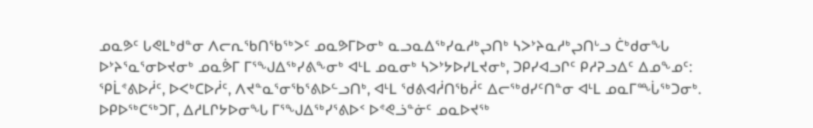ᓄᓇᕗᑦ ᒐᕙᒪᒃᑯᓐᓂ ᐱᓕᕆᖃᑎᖃᖅᐳᑦ ᓄᓇᕗᒥᐅᓂᒃ ᓇᓗᓇᐃᖅᓯᓇᓱᒃᖢᑎᒃ ᓴᐳᔾᔨᓇᓱᒃᖢᑎᒡᓗ ᑖᒃᑯᓂᖓ ᐅᔾᔨᕐᓇᕐᓂᐅᔪᓂᒃ ᓄᓇᕘᒥ ᒥᕐᖑᐃᖅᓯᕕᖕᓂᒃ ᐊᒻᒪ ᓄᓇᓂᒃ ᓴᐳᔾᔭᐅᓯᒪᔪᓂᒃ, ᑐᑭᓯᐊᓗᒋᑦ ᑭᓱᕈᓗᐃᑦ ᐃᓄᖕᓄᑦ: ᕿᒫᕝᕕᐅᓲᑦ, ᐅᐸᒃᑕᐅᓲᑦ, ᐱᔪᓐᓇᕐᓂᖃᕐᕕᐅᓪᓗᑎᒃ, ᐊᒻᒪ ᖁᕕᐊᓲᑎᖃᓲᑦ ᐃᓕᖅᑯᓯᑦᑎᓐᓂ ᐊᒻᒪ ᓄᓇᒥᙶᖅᑐᓂᒃ.
ᐅᑭᐅᖅᑕᖅᑐᒥ, ᐃᓱᒪᒋᔭᐅᓂᖓ ᒥᕐᖑᐃᖅᓯᕐᕕᐅᑉ ᐅᕝᕙᓘᓐᓃᑦ ᓄᓇᐅᔪᖅ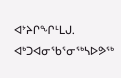ᐊᔾᔨᒋᖏᒻᒪᒍ. ᐊᒃᑐᐊᓂᖃᕐᓂᖅᓴᐅᕗᖅ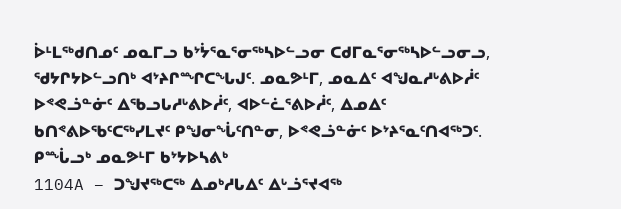ᐆᒻᒪᖅᑯᑎᓄᑦ ᓄᓇᒥᓗ ᑲᔾᔮᕐᓇᕐᓂᖅᓴᐅᓪᓗᓂ ᑕᑯᒥᓇᕐᓂᖅᓴᐅᓪᓗᓂᓗ, ᖁᔭᒋᔭᐅᓪᓗᑎᒃ ᐊᔾᔨᒋᙱᑕᖓᒍᑦ. ᓄᓇᕗᒻᒥ, ᓄᓇᐃᑦ ᐊᖑᓇᓱᒡᕕᐅᓲᑦ ᐅᕝᕙᓘᓐᓃᑦ ᐃᖃᓗᒐᓱᒡᕕᐅᓲᑦ, ᐊᐅᓪᓛᕐᕕᐅᓲᑦ, ᐃᓄᐃᑦ ᑲᑎᕝᕕᐅᖃᑦᑕᖅᓯᒪᔪᑦ ᑭᖑᓂᖔᑦᑎᓐᓂ, ᐅᕝᕙᓘᓐᓃᑦ ᐅᔾᔨᕐᓇᑦᑎᐊᖅᑐᑦ.
ᑭᖖᒑᓗᒃ ᓄᓇᕗᒻᒥ ᑲᔾᔭᐅᓴᕕᒃ
1104A – ᑐᖑᔪᖅᑕᖅ ᐃᓄᒃᓱᒐᐃᑦ ᐃᒡᓘᕐᔪᐊᖅ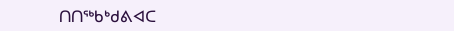ᑎᑎᖅᑲᒃᑯᕕᐊᑕ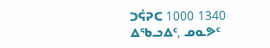ᑐᕌᕈᑕ 1000 1340
ᐃᖃᓗᐃᑦ, ᓄᓇᕗᑦ